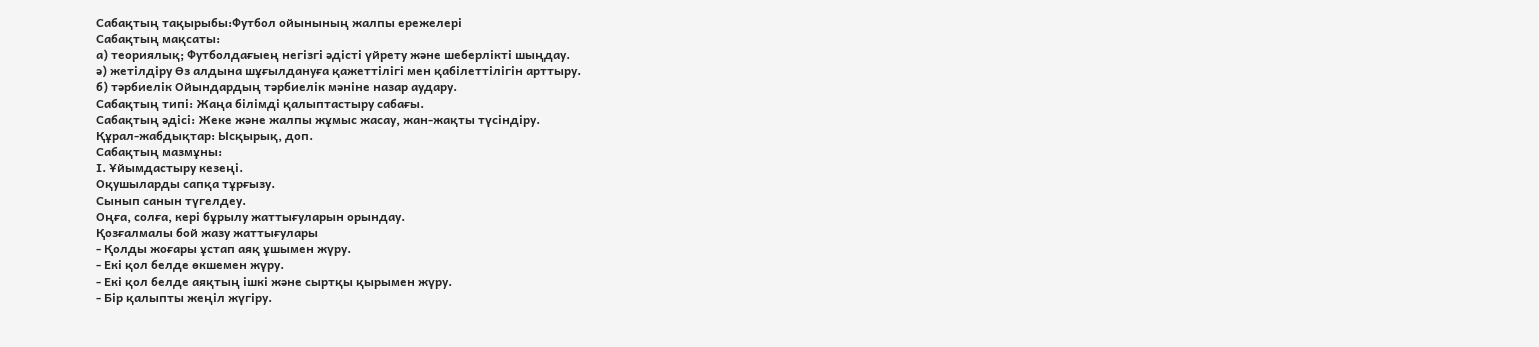Сабақтың тақырыбы:Футбол ойынының жалпы ережелері
Сабақтың мақсаты:
а) теориялық; Футболдағыең негізгі әдісті үйрету және шеберлікті шыңдау.
ә) жетілдіру Өз алдына шұғылдануға қажеттілігі мен қабілеттілігін арттыру.
б) тәрбиелік Ойындардың тәрбиелік мәніне назар аудару.
Сабақтың типі: Жаңа білімді қалыптастыру сабағы.
Сабақтың әдісі: Жеке және жалпы жұмыс жасау, жан-жақты түсіндіру.
Құрал-жабдықтар: Ысқырық, доп.
Сабақтың мазмұны:
І. Ұйымдастыру кезеңі.
Оқушыларды сапқа тұрғызу.
Сынып санын түгелдеу.
Оңға, солға, кері бұрылу жаттығуларын орындау.
Қозғалмалы бой жазу жаттығулары
- Қолды жоғары ұстап аяқ ұшымен жүру.
- Екі қол белде өкшемен жүру.
- Екі қол белде аяқтың ішкі және сыртқы қырымен жүру.
- Бір қалыпты жеңіл жүгіру.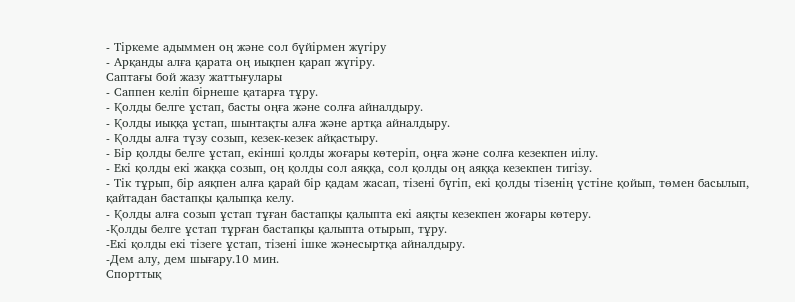- Тіркеме адыммен оң және сол бүйірмен жүгіру
- Арқанды алға қарата оң иықпен қарап жүгіру.
Саптағы бой жазу жаттығулары
- Саппен келіп бірнеше қатарға тұру.
- Қолды белге ұстап, басты оңға және солға айналдыру.
- Қолды иыққа ұстап, шынтақты алға және артқа айналдыру.
- Қолды алға түзу созып, кезек-кезек айқастыру.
- Бір қолды белге ұстап, екінші қолды жоғары көтеріп, оңға және солға кезекпен иілу.
- Екі қолды екі жаққа созып, оң қолды сол аяққа, сол қолды оң аяққа кезекпен тигізу.
- Тік тұрып, бір аяқпен алға қарай бір қадам жасап, тізені бүгіп, екі қолды тізенің үстіне қойып, төмен басылып, қайтадан бастапқы қалыпқа келу.
- Қолды алға созып ұстап тұған бастапқы қалыпта екі аяқты кезекпен жоғары көтеру.
-Қолды белге ұстап тұрған бастапқы қалыпта отырып, тұру.
-Екі қолды екі тізеге ұстап, тізені ішке жәнесыртқа айналдыру.
-Дем алу, дем шығару.10 мин.
Спорттық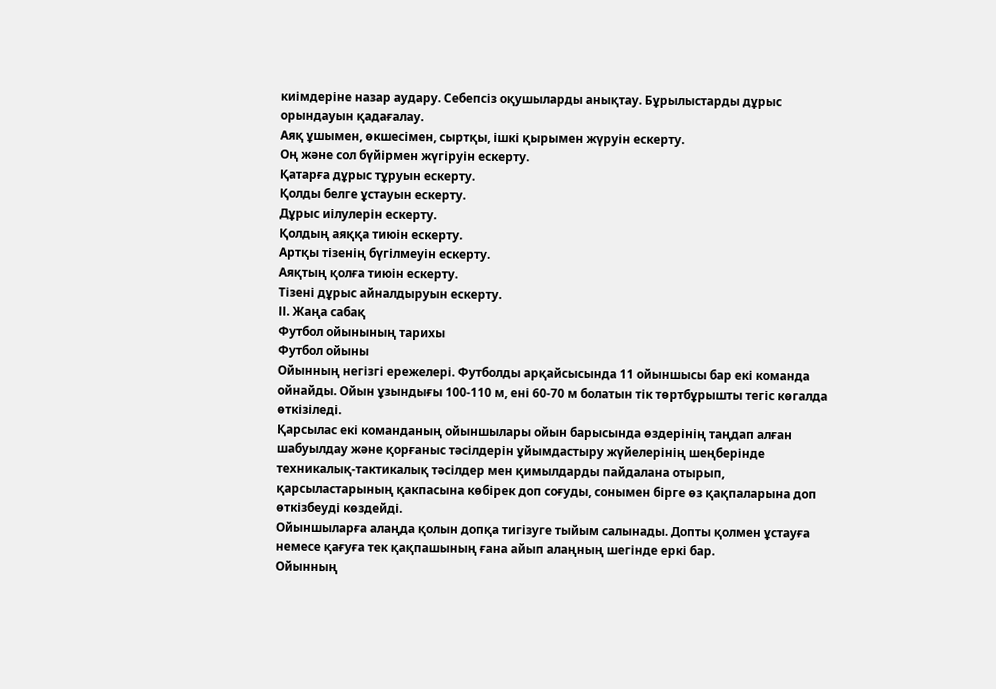киімдеріне назар аудару. Себепсіз оқушыларды анықтау. Бұрылыстарды дұрыс орындауын қадағалау.
Аяқ ұшымен, өкшесімен, сыртқы, ішкі қырымен жүруін ескерту.
Оң және сол бүйірмен жүгіруін ескерту.
Қатарға дұрыс тұруын ескерту.
Қолды белге ұстауын ескерту.
Дұрыс иілулерін ескерту.
Қолдың аяққа тиюін ескерту.
Артқы тізенің бүгілмеуін ескерту.
Аяқтың қолға тиюін ескерту.
Тізені дұрыс айналдыруын ескерту.
ІІ. Жаңа сабақ
Футбол ойынының тарихы
Футбол ойыны
Ойынның негізгі ережелері. Футболды арқайсысында 11 ойыншысы бар екі команда ойнайды. Ойын ұзындығы 100-110 м, ені 60-70 м болатын тік төртбұрышты тегіс көгалда өткізіледі.
Қарсылас екі команданың ойыншылары ойын барысында өздерінің таңдап алған шабуылдау және қорғаныс тәсілдерін ұйымдастыру жүйелерінің шеңберінде техникалық-тактикалық тәсілдер мен қимылдарды пайдалана отырып, қарсыластарының қакпасына көбірек доп соғуды, сонымен бірге өз қақпаларына доп өткізбеуді көздейді.
Ойыншыларға алаңда қолын допқа тигізуге тыйым салынады. Допты қолмен ұстауға немесе қағуға тек қақпашының ғана айып алаңның шегінде еркі бар.
Ойынның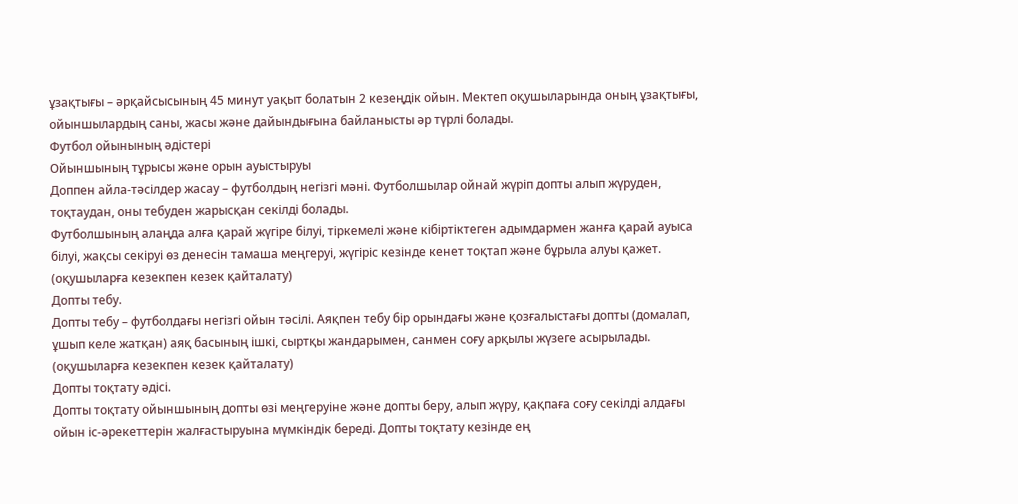ұзақтығы – әрқайсысының 45 минут уақыт болатын 2 кезеңдік ойын. Мектеп оқушыларында оның ұзақтығы, ойыншылардың саны, жасы және дайындығына байланысты әр түрлі болады.
Футбол ойынының әдістері
Ойыншының тұрысы және орын ауыстыруы
Доппен айла-тәсілдер жасау – футболдың негізгі мәні. Футболшылар ойнай жүріп допты алып жүруден, тоқтаудан, оны тебуден жарысқан секілді болады.
Футболшының алаңда алға қарай жүгіре білуі, тіркемелі және кібіртіктеген адымдармен жанға қарай ауыса білуі, жақсы секіруі өз денесін тамаша меңгеруі, жүгіріс кезінде кенет тоқтап және бұрыла алуы қажет. (оқушыларға кезекпен кезек қайталату)
Допты тебу.
Допты тебу – футболдағы негізгі ойын тәсілі. Аяқпен тебу бір орындағы және қозғалыстағы допты (домалап, ұшып келе жатқан) аяқ басының ішкі, сыртқы жандарымен, санмен соғу арқылы жүзеге асырылады. (оқушыларға кезекпен кезек қайталату)
Допты тоқтату әдісі.
Допты тоқтату ойыншының допты өзі меңгеруіне және допты беру, алып жүру, қақпаға соғу секілді алдағы ойын іс-әрекеттерін жалғастыруына мүмкіндік береді. Допты тоқтату кезінде ең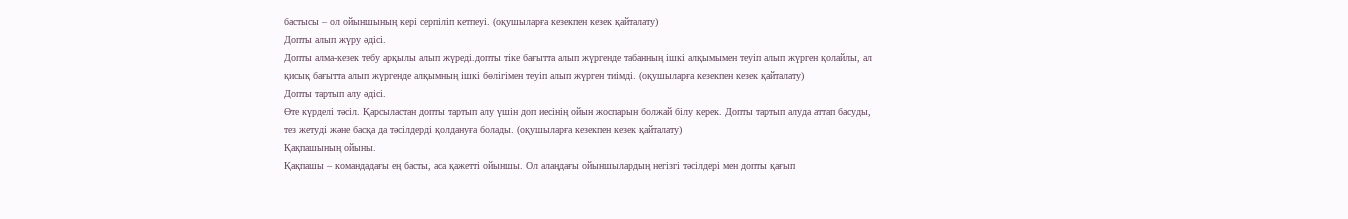бастысы – ол ойыншының кері серпіліп кетпеуі. (оқушыларға кезекпен кезек қайталату)
Допты алып жүру әдісі.
Допты алма-кезек тебу арқылы алып жүреді.допты тіке бағытта алып жүргенде табанның ішкі алқымымен теуіп алып жүрген қолайлы, ал қисық бағытта алып жүргенде алқымның ішкі бөлігімен теуіп алып жүрген тиімді. (оқушыларға кезекпен кезек қайталату)
Допты тартып алу әдісі.
Өте күрделі тәсіл. Қарсыластан допты тартып алу үшін доп иесінің ойын жоспарын болжай білу керек. Допты тартып алуда аттап басуды, тез жетуді және басқа да тәсілдерді қолдануға болады. (оқушыларға кезекпен кезек қайталату)
Қақпашының ойыны.
Қақпашы – командадағы ең басты, аса қажетті ойыншы. Ол алаңдағы ойыншылардың негізгі тәсілдері мен допты қағып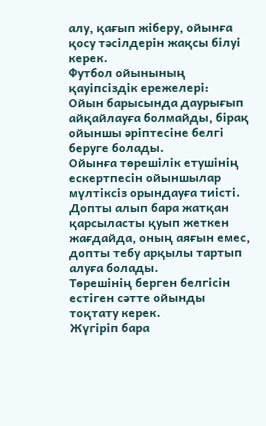алу, қағып жіберу, ойынға қосу тәсілдерін жақсы білуі керек.
Футбол ойынының қауіпсіздік ережелері:
Ойын барысында даурығып айқайлауға болмайды, бірақ ойыншы әріптесіне белгі беруге болады.
Ойынға төрешілік етушінің ескертпесін ойыншылар мүлтіксіз орындауға тиісті.
Допты алып бара жатқан қарсыласты қуып жеткен жағдайда, оның аяғын емес, допты тебу арқылы тартып алуға болады.
Төрешінің берген белгісін естіген сәтте ойынды тоқтату керек.
Жүгіріп бара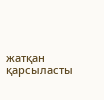жатқан қарсыласты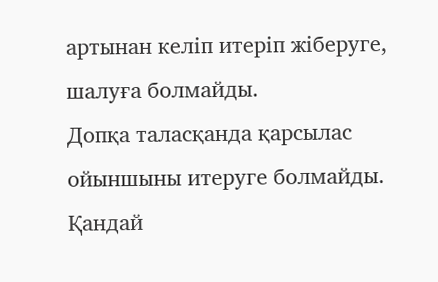артынан келіп итеріп жіберуге, шалуға болмайды.
Допқа таласқанда қарсылас ойыншыны итеруге болмайды.
Қандай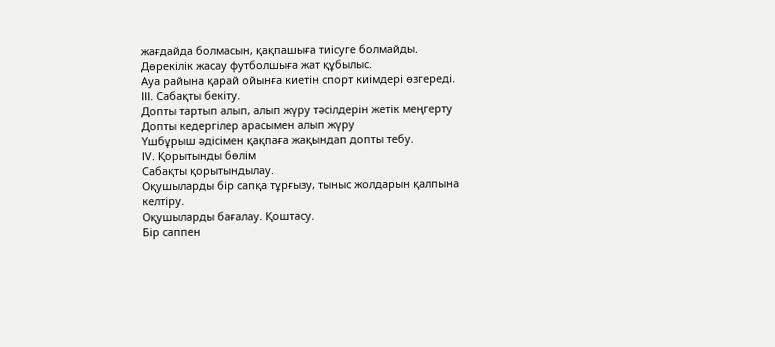жағдайда болмасын, қақпашыға тиісуге болмайды.
Дөрекілік жасау футболшыға жат құбылыс.
Ауа райына қарай ойынға киетін спорт киімдері өзгереді.
ІІІ. Сабақты бекіту.
Допты тартып алып, алып жүру тәсілдерін жетік меңгерту
Допты кедергілер арасымен алып жүру
Үшбұрыш әдісімен қақпаға жақындап допты тебу.
ІV. Қорытынды бөлім
Сабақты қорытындылау.
Оқушыларды бір сапқа тұрғызу, тыныс жолдарын қалпына келтіру.
Оқушыларды бағалау. Қоштасу.
Бір саппен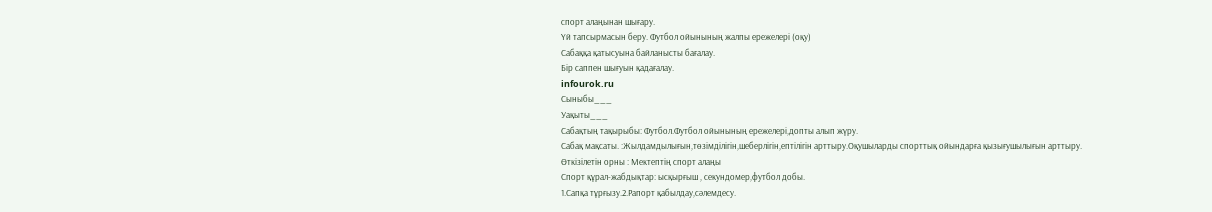спорт алаңынан шығару.
Үй тапсырмасын беру. Футбол ойынының жалпы ережелері (оқу)
Сабаққа қатысуына байланысты бағалау.
Бір саппен шығуын қадағалау.
infourok.ru
Сыныбы___
Уақыты___
Сабақтың тақырыбы: Футбол.Футбол ойынының ережелері,допты алып жүру.
Сабақ мақсаты. :Жылдамдылығын,төзімділігін,шеберлігін,ептілігін арттыру.Оқушыларды спорттық ойындарға қызығушылығын арттыру.
Өткізілетін орны : Мектептің спорт алаңы
Спорт құрал-жабдықтар: ысқырғыш , секундомер,футбол добы.
1.Сапқа тұрғызу.2.Рапорт қабылдау,сәлемдесу.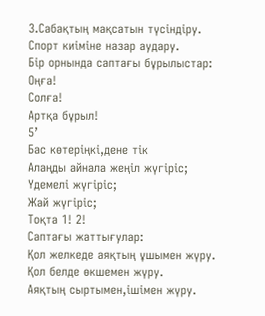3.Сабақтың мақсатын түсіндіру.
Спорт киіміне назар аудару.
Бір орнында саптағы бұрылыстар:
Оңға!
Солға!
Артқа бұрыл!
5’
Бас көтеріңкі,дене тік
Алаңды айнала жеңіл жүгіріс;
Үдемелі жүгіріс;
Жай жүгіріс;
Тоқта 1! 2!
Саптағы жаттығулар:
Қол желкеде аяқтың ұшымен жүру.
Қол белде өкшемен жүру.
Аяқтың сыртымен,ішімен жүру.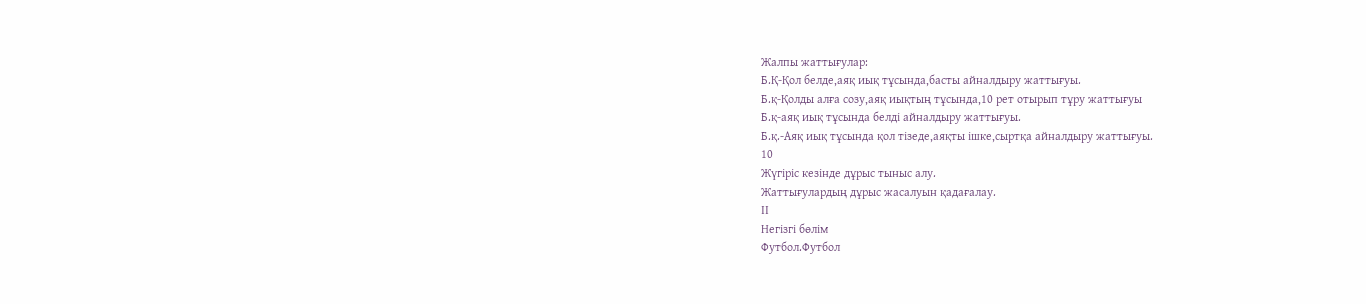Жалпы жаттығулар:
Б.Қ-Қол белде,аяқ иық тұсында,басты айналдыру жаттығуы.
Б.қ-Қолды алға созу,аяқ иықтың тұсында,10 рет отырып тұру жаттығуы
Б.қ-аяқ иық тұсында белді айналдыру жаттығуы.
Б.қ.-Аяқ иық тұсында қол тізеде,аяқты ішке,сыртқа айналдыру жаттығуы.
10
Жүгіріс кезінде дұрыс тыныс алу.
Жаттығулардың дұрыс жасалуын қадағалау.
II
Негізгі бөлім
Футбол.Футбол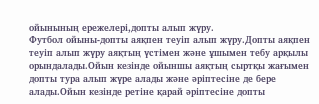ойынының ережелері,допты алып жүру.
Футбол ойыны-допты аяқпен теуіп алып жүру.Допты аяқпен теуіп алып жүру аяқтың үстімен және ұшымен тебу арқылы орындалады.Ойын кезінде ойыншы аяқтың сыртқы жағымен допты тура алып жүре алады және әріптесіне де бере алады.Ойын кезінде ретіне қарай әріптесіне допты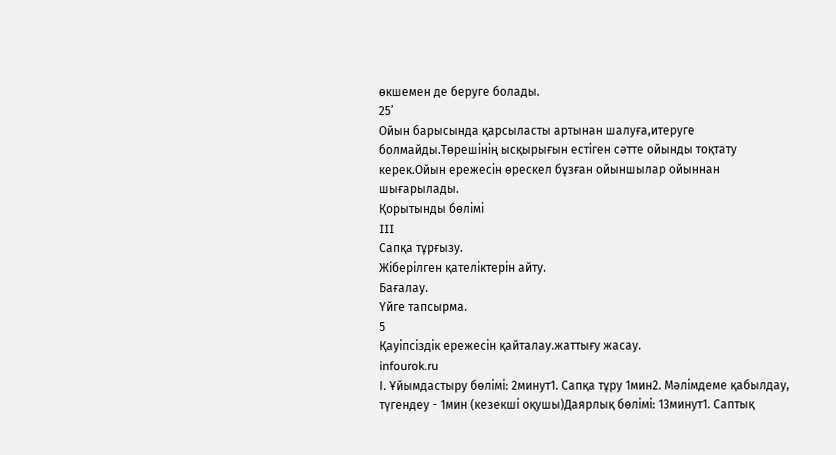өкшемен де беруге болады.
25’
Ойын барысында қарсыласты артынан шалуға,итеруге болмайды.Төрешінің ысқырығын естіген сәтте ойынды тоқтату керек.Ойын ережесін өрескел бұзған ойыншылар ойыннан шығарылады.
Қорытынды бөлімі
III
Сапқа тұрғызу.
Жіберілген қателіктерін айту.
Бағалау.
Үйге тапсырма.
5
Қауіпсіздік ережесін қайталау.жаттығу жасау.
infourok.ru
І. Ұйымдастыру бөлімі: 2минут1. Сапқа тұру 1мин2. Мәлімдеме қабылдау, түгендеу - 1мин (кезекші оқушы)Даярлық бөлімі: 13минут1. Саптық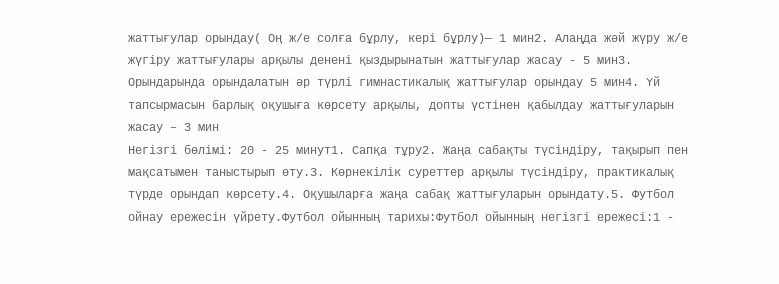жаттығулар орындау( Оң ж/е солға бұрлу, кері бұрлу)— 1 мин2. Алаңда жәй жүру ж/е жүгіру жаттығулары арқылы денені қыздырынатын жаттығулар жасау - 5 мин3. Орындарында орындалатын әр түрлі гимнастикалық жаттығулар орындау 5 мин4. Үй тапсырмасын барлық оқушыға көрсету арқылы, допты үстінен қабылдау жаттығуларын жасау – 3 мин
Негізгі бөлімі: 20 - 25 минут1. Сапқа тұру2. Жаңа сабақты түсіндіру, тақырып пен мақсатымен таныстырып өту.3. Көрнекілік суреттер арқылы түсіндіру, практикалық түрде орындап көрсету.4. Оқушыларға жаңа сабақ жаттығуларын орындату.5. Футбол ойнау ережесін үйрету.Футбол ойынның тарихы:Футбол ойынның негізгі ережесі:1 -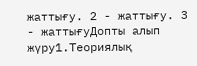жаттығу. 2 - жаттығу. 3 - жаттығуДопты алып жүру1.Теориялық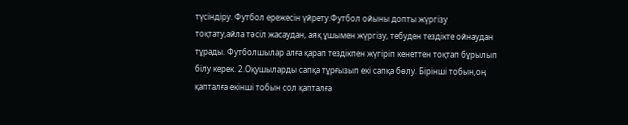түсіндіру. Футбол ережесін үйрету.Футбол ойыны допты жүргізу тоқтату,айла тәсіл жасаудан, аяқ ұшымен жүргізу, тебуден тездікте ойнаудан тұрады. Футболшылар алға қарап тездікпен жүгіріп кенеттен тоқтап бұрылып білу керек. 2.Оқушыларды сапқа тұрғызып екі сапқа бөлу. Бірінші тобын,оң қапталға екінші тобын сол қапталға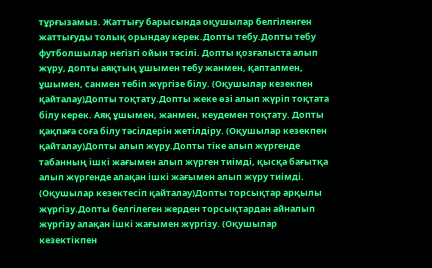тұрғызамыз. Жаттығу барысында оқушылар белгіленген жаттығуды толық орындау керек.Допты тебу.Допты тебу футболшылар негізгі ойын тәсілі. Допты қозғалыста алып жүру, допты аяқтың ұшымен тебу жанмен, қапталмен, ұшымен, санмен тебіп жүргізе білу. (Оқушылар кезекпен қайталау)Допты тоқтату.Допты жеке өзі алып жүріп тоқтата білу керек. Аяқ ұшымен, жанмен, кеудемен тоқтату. Допты қақпаға соға білу тәсілдерін жетілдіру. (Оқушылар кезекпен қайталау)Допты алып жүру.Допты тіке алып жүргенде табанның ішкі жағымен алып жүрген тиімді, қысқа бағытқа алып жүргенде алақан ішкі жағымен алып жүру тиімді. (Оқушылар кезектесіп қайталау)Допты торсықтар арқылы жүргізу.Допты белгілеген жерден торсықтардан айналып жүргізу алақан ішкі жағымен жүргізу. (Оқушылар кезектікпен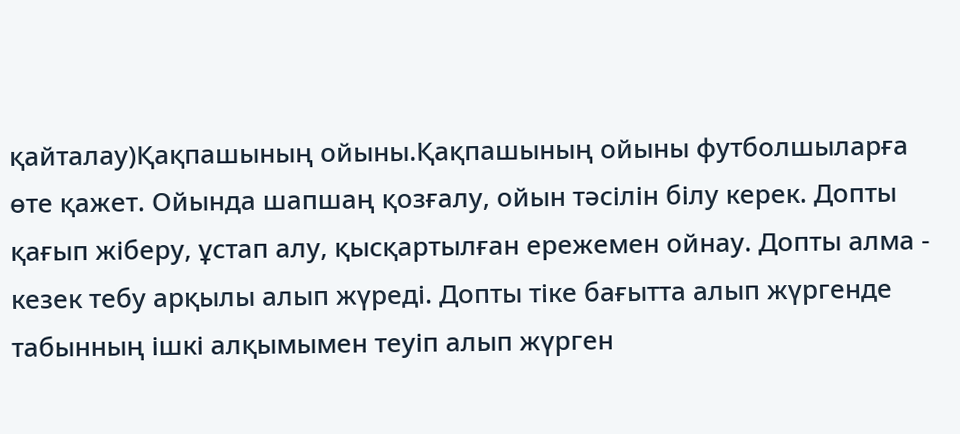қайталау)Қақпашының ойыны.Қақпашының ойыны футболшыларға өте қажет. Ойында шапшаң қозғалу, ойын тәсілін білу керек. Допты қағып жіберу, ұстап алу, қысқартылған ережемен ойнау. Допты алма - кезек тебу арқылы алып жүреді. Допты тіке бағытта алып жүргенде табынның ішкі алқымымен теуіп алып жүрген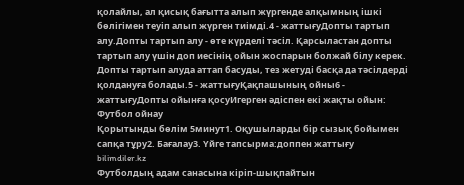қолайлы, ал қисық бағытта алып жүргенде алқымның ішкі бөлігімен теуіп алып жүрген тиімді.4 - жаттығуДопты тартып алу.Допты тартып алу - өте күрделі тәсіл. Қарсыластан допты тартып алу үшін доп иесінің ойын жоспарын болжай білу керек. Допты тартып алуда аттап басуды, тез жетуді басқа да тәсілдерді қолдануға болады.5 - жаттығуҚақпашының ойны6 - жаттығуДопты ойынға қосуИгерген әдіспен екі жақты ойын: Футбол ойнау
Қорытынды бөлім 5минут1. Оқушыларды бір сызық бойымен сапқа тұру2. Бағалау3. Үйге тапсырма:доппен жаттығу
bilimdiler.kz
Футболдың адам санасына кіріп-шықпайтын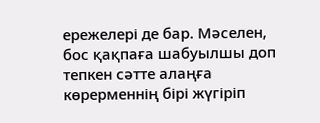ережелері де бар. Мәселен, бос қақпаға шабуылшы доп тепкен сәтте алаңға көрерменнің бірі жүгіріп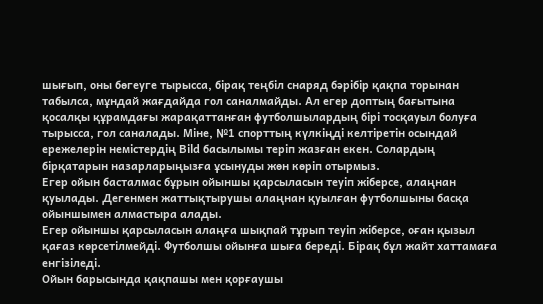шығып, оны бөгеуге тырысса, бірақ теңбіл снаряд бәрібір қақпа торынан табылса, мұндай жағдайда гол саналмайды. Ал егер доптың бағытына қосалқы құрамдағы жарақаттанған футболшылардың бірі тосқауыл болуға тырысса, гол саналады. Міне, №1 спорттың күлкіңді келтіретін осындай ережелерін немістердің Віld басылымы теріп жазған екен. Солардың бірқатарын назарларыңызға ұсынуды жөн көріп отырмыз.
Егер ойын басталмас бұрын ойыншы қарсыласын теуіп жіберсе, алаңнан қуылады. Дегенмен жаттықтырушы алаңнан қуылған футболшыны басқа ойыншымен алмастыра алады.
Егер ойыншы қарсыласын алаңға шықпай тұрып теуіп жіберсе, оған қызыл қағаз көрсетілмейді. Футболшы ойынға шыға береді. Бірақ бұл жайт хаттамаға енгізіледі.
Ойын барысында қақпашы мен қорғаушы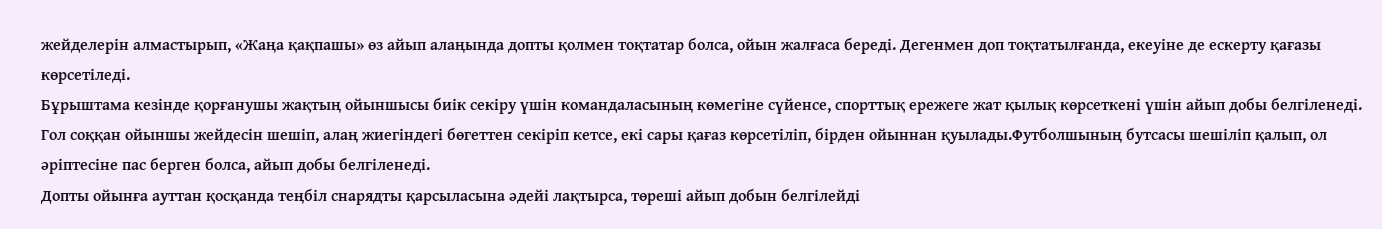жейделерін алмастырып, «Жаңа қақпашы» өз айып алаңында допты қолмен тоқтатар болса, ойын жалғаса береді. Дегенмен доп тоқтатылғанда, екеуіне де ескерту қағазы көрсетіледі.
Бұрыштама кезінде қорғанушы жақтың ойыншысы биік секіру үшін командаласының көмегіне сүйенсе, спорттық ережеге жат қылық көрсеткені үшін айып добы белгіленеді.
Гол соққан ойыншы жейдесін шешіп, алаң жиегіндегі бөгеттен секіріп кетсе, екі сары қағаз көрсетіліп, бірден ойыннан қуылады.Футболшының бутсасы шешіліп қалып, ол әріптесіне пас берген болса, айып добы белгіленеді.
Допты ойынға ауттан қосқанда теңбіл снарядты қарсыласына әдейі лақтырса, төреші айып добын белгілейді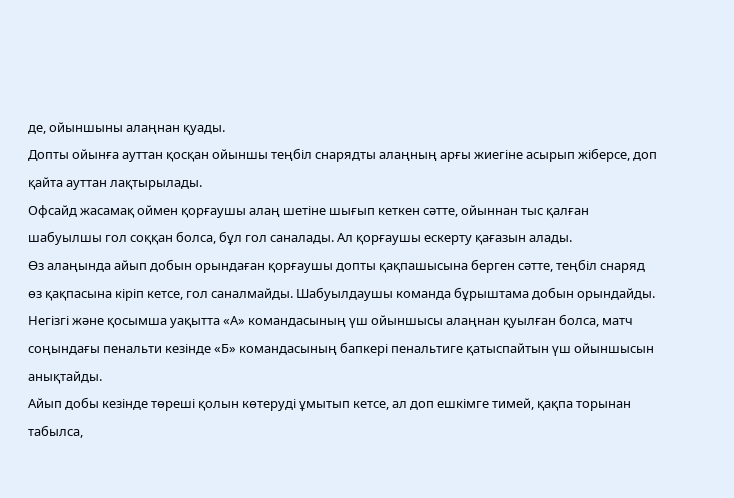де, ойыншыны алаңнан қуады.
Допты ойынға ауттан қосқан ойыншы теңбіл снарядты алаңның арғы жиегіне асырып жіберсе, доп қайта ауттан лақтырылады.
Офсайд жасамақ оймен қорғаушы алаң шетіне шығып кеткен сәтте, ойыннан тыс қалған шабуылшы гол соққан болса, бұл гол саналады. Ал қорғаушы ескерту қағазын алады.
Өз алаңында айып добын орындаған қорғаушы допты қақпашысына берген сәтте, теңбіл снаряд өз қақпасына кіріп кетсе, гол саналмайды. Шабуылдаушы команда бұрыштама добын орындайды.
Негізгі және қосымша уақытта «А» командасының үш ойыншысы алаңнан қуылған болса, матч соңындағы пенальти кезінде «Б» командасының бапкері пенальтиге қатыспайтын үш ойыншысын анықтайды.
Айып добы кезінде төреші қолын көтеруді ұмытып кетсе, ал доп ешкімге тимей, қақпа торынан табылса,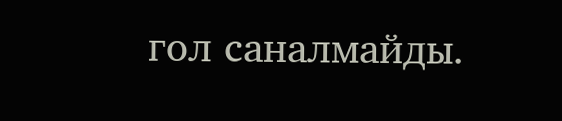гол саналмайды.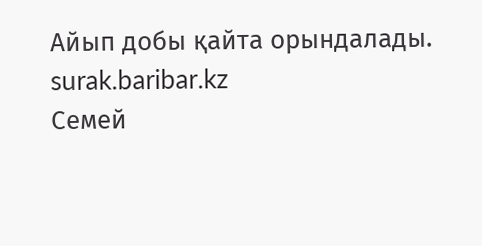Айып добы қайта орындалады.
surak.baribar.kz
Семей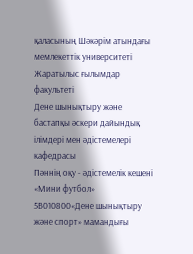қаласының Шәкәрім атындағы мемлекеттік университеті
Жаратылыс ғылымдар факультеті
Дене шынықтыру және бастапқы әскери дайындық ілімдері мен әдістемелері кафедрасы
Пәннің оқу - әдістемелік кешені
«Мини футбол»
5В010800«Дене шынықтыру және спорт» мамандығы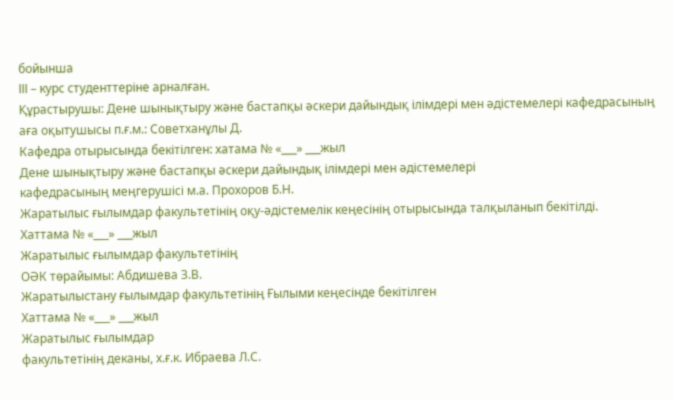бойынша
ІІІ – курс студенттеріне арналған.
Құрастырушы: Дене шынықтыру және бастапқы әскери дайындық ілімдері мен әдістемелері кафедрасының аға оқытушысы п.ғ.м.: Советханұлы Д.
Кафедра отырысында бекітілген: хатама № «___» ___жыл
Дене шынықтыру және бастапқы әскери дайындық ілімдері мен әдістемелері
кафедрасының меңгерушісі м.а. Прохоров Б.Н.
Жаратылыс ғылымдар факультетінің оқу-әдістемелік кеңесінің отырысында талқыланып бекітілді.
Хаттама № «___» ___жыл
Жаратылыс ғылымдар факультетінің
ОӘК төрайымы: Абдишева З.В.
Жаратылыстану ғылымдар факультетінің Ғылыми кеңесінде бекітілген
Хаттама № «___» ___жыл
Жаратылыс ғылымдар
факультетінің деканы, х.ғ.к. Ибраева Л.С.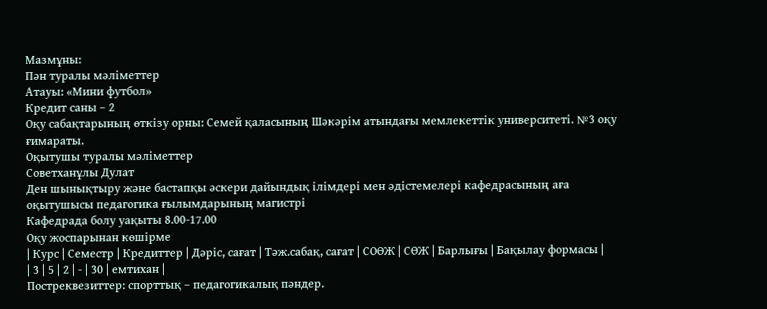Мазмұны:
Пән туралы мәліметтер
Атауы: «Мини футбол»
Кредит саны – 2
Оқу сабақтарының өткізу орны: Семей қаласының Шәкәрім атындағы мемлекеттік университеті. №3 оқу ғимараты.
Оқытушы туралы мәліметтер
Советханұлы Дулат
Ден шынықтыру және бастапқы әскери дайындық ілімдері мен әдістемелері кафедрасының аға оқытушысы педагогика ғылымдарының магистрі
Кафедрада болу уақыты 8.00-17.00
Оқу жоспарынан көшірме
| Курс | Семестр | Кредиттер | Дәріс, сағат | Тәж.сабақ, сағат | СОӨЖ | СӨЖ | Барлығы | Бақылау формасы |
| 3 | 5 | 2 | - | 30 | емтихан |
Постреквезиттер: спорттық – педагогикалық пәндер.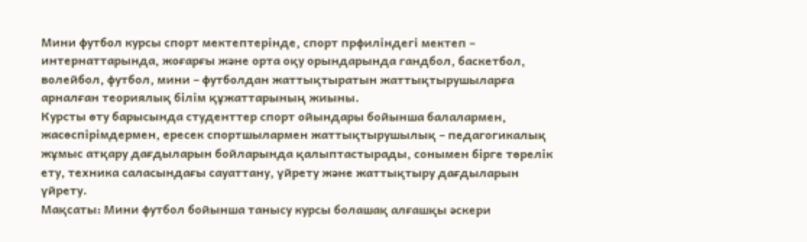Мини футбол курсы спорт мектептерінде, спорт прфиліндегі мектеп – интернаттарында, жоғарғы және орта оқу орындарында гандбол, баскетбол, волейбол, футбол, мини – футболдан жаттықтыратын жаттықтырушыларға арналған теориялық білім құжаттарының жиыны.
Курсты өту барысында студенттер спорт ойындары бойынша балалармен, жасөспірімдермен, ересек спортшылармен жаттықтырушылық – педагогикалық жұмыс атқару дағдыларын бойларында қалыптастырады, сонымен бірге төрелік ету, техника саласындағы сауаттану, үйрету және жаттықтыру дағдыларын үйрету.
Мақсаты: Мини футбол бойынша танысу курсы болашақ алғашқы әскери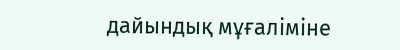дайындық мұғаліміне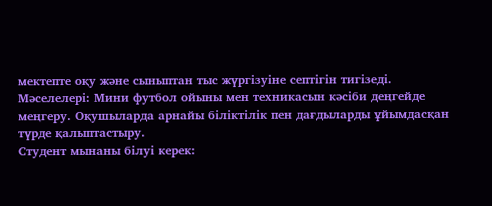мектепте оқу және сыныптан тыс жүргізуіне септігін тигізеді.
Мәселелері: Мини футбол ойыны мен техникасын кәсіби деңгейде меңгеру. Оқушыларда арнайы біліктілік пен дағдыларды ұйымдасқан түрде қалыптастыру.
Студент мынаны білуі керек: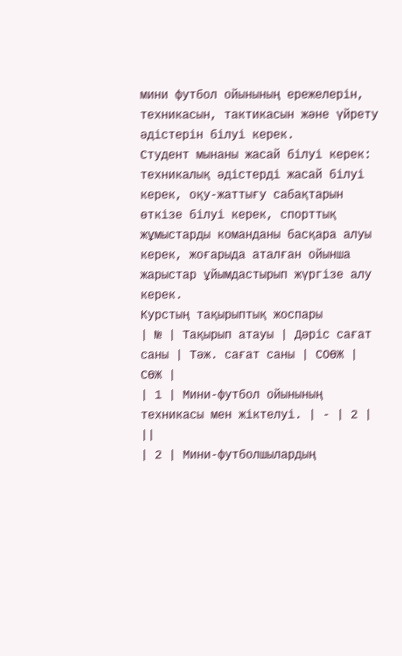мини футбол ойынының ережелерін, техникасын, тактикасын және үйрету әдістерін білуі керек.
Студент мынаны жасай білуі керек: техникалық әдістерді жасай білуі керек, оқу-жаттығу сабақтарын өткізе білуі керек, спорттық жұмыстарды команданы басқара алуы керек, жоғарыда аталған ойынша жарыстар ұйымдастырып жүргізе алу керек.
Курстың тақырыптық жоспары
| № | Тақырып атауы | Дәріс сағат саны | Тәж. сағат саны | СОӨЖ | СӨЖ |
| 1 | Мини-футбол ойынының техникасы мен жіктелуі. | - | 2 | ||
| 2 | Мини-футболшылардың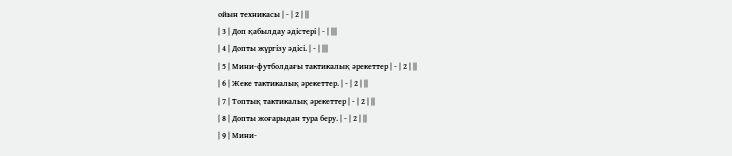ойын техникасы | - | 2 | ||
| 3 | Доп қабылдау әдістері | - | |||
| 4 | Допты жүргізу әдісі. | - | |||
| 5 | Мини-футболдағы тактикалық әрекеттер | - | 2 | ||
| 6 | Жеке тактикалық әрекеттер. | - | 2 | ||
| 7 | Топтық тактикалық әрекеттер | - | 2 | ||
| 8 | Допты жоғарыдан тура беру. | - | 2 | ||
| 9 | Мини-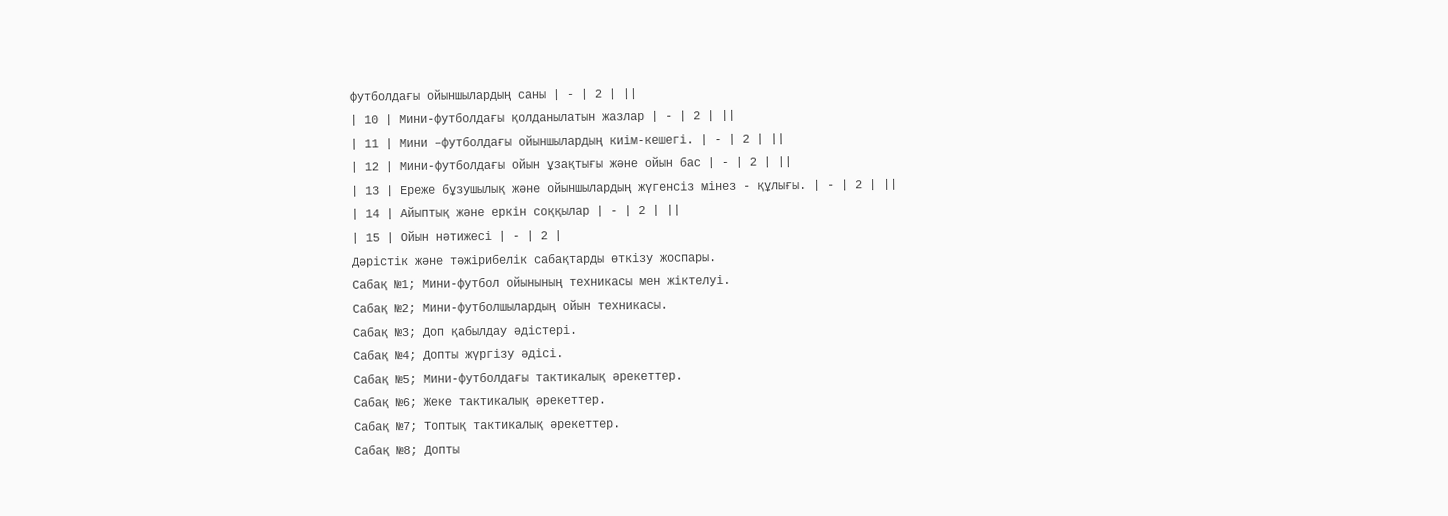футболдағы ойыншылардың саны | - | 2 | ||
| 10 | Мини-футболдағы қолданылатын жазлар | - | 2 | ||
| 11 | Мини –футболдағы ойыншылардың киiм-кешегi. | - | 2 | ||
| 12 | Мини-футболдағы ойын ұзақтығы және ойын бас | - | 2 | ||
| 13 | Ереже бұзушылық және ойыншылардың жүгенсіз мінез - құлығы. | - | 2 | ||
| 14 | Айыптық және еркін соққылар | - | 2 | ||
| 15 | Ойын нәтижесі | - | 2 |
Дәрістік және тәжірибелік сабақтарды өткізу жоспары.
Сабақ №1; Мини-футбол ойынының техникасы мен жіктелуі.
Сабақ №2; Мини-футболшылардың ойын техникасы.
Сабақ №3; Доп қабылдау әдістері.
Сабақ №4; Допты жүргізу әдісі.
Сабақ №5; Мини-футболдағы тактикалық әрекеттер.
Сабақ №6; Жеке тактикалық әрекеттер.
Сабақ №7; Топтық тактикалық әрекеттер.
Сабақ №8; Допты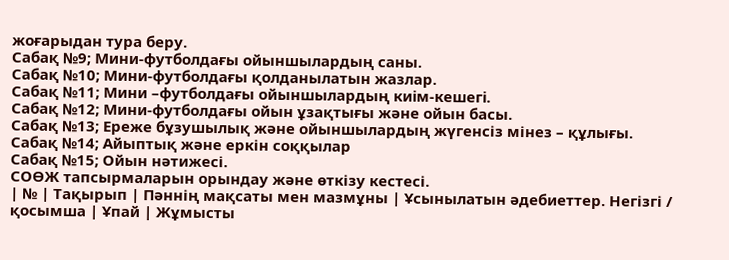жоғарыдан тура беру.
Сабақ №9; Мини-футболдағы ойыншылардың саны.
Сабақ №10; Мини-футболдағы қолданылатын жазлар.
Сабақ №11; Мини –футболдағы ойыншылардың киiм-кешегi.
Сабақ №12; Мини-футболдағы ойын ұзақтығы және ойын басы.
Сабақ №13; Ереже бұзушылық және ойыншылардың жүгенсіз мінез – құлығы.
Сабақ №14; Айыптық және еркін соққылар
Сабақ №15; Ойын нәтижесі.
СОӨЖ тапсырмаларын орындау және өткізу кестесі.
| № | Тақырып | Пәннің мақсаты мен мазмұны | Ұсынылатын әдебиеттер. Негізгі / қосымша | Ұпай | Жұмысты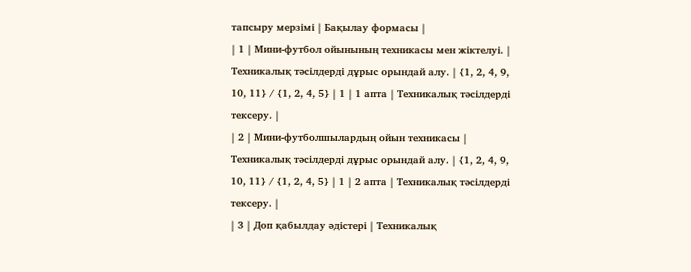тапсыру мерзімі | Бақылау формасы |
| 1 | Мини-футбол ойынының техникасы мен жіктелуі. | Техникалық тәсілдерді дұрыс орындай алу. | {1, 2, 4, 9, 10, 11} / {1, 2, 4, 5} | 1 | 1 апта | Техникалық тәсілдерді тексеру. |
| 2 | Мини-футболшылардың ойын техникасы | Техникалық тәсілдерді дұрыс орындай алу. | {1, 2, 4, 9, 10, 11} / {1, 2, 4, 5} | 1 | 2 апта | Техникалық тәсілдерді тексеру. |
| 3 | Доп қабылдау әдістері | Техникалық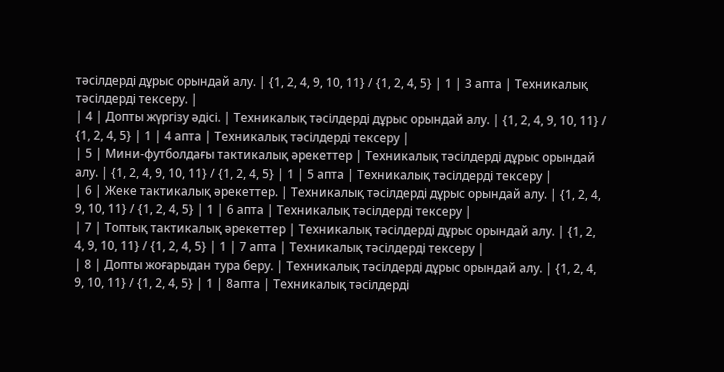тәсілдерді дұрыс орындай алу. | {1, 2, 4, 9, 10, 11} / {1, 2, 4, 5} | 1 | 3 апта | Техникалық тәсілдерді тексеру. |
| 4 | Допты жүргізу әдісі. | Техникалық тәсілдерді дұрыс орындай алу. | {1, 2, 4, 9, 10, 11} / {1, 2, 4, 5} | 1 | 4 апта | Техникалық тәсілдерді тексеру |
| 5 | Мини-футболдағы тактикалық әрекеттер | Техникалық тәсілдерді дұрыс орындай алу. | {1, 2, 4, 9, 10, 11} / {1, 2, 4, 5} | 1 | 5 апта | Техникалық тәсілдерді тексеру |
| 6 | Жеке тактикалық әрекеттер. | Техникалық тәсілдерді дұрыс орындай алу. | {1, 2, 4, 9, 10, 11} / {1, 2, 4, 5} | 1 | 6 апта | Техникалық тәсілдерді тексеру |
| 7 | Топтық тактикалық әрекеттер | Техникалық тәсілдерді дұрыс орындай алу. | {1, 2, 4, 9, 10, 11} / {1, 2, 4, 5} | 1 | 7 апта | Техникалық тәсілдерді тексеру |
| 8 | Допты жоғарыдан тура беру. | Техникалық тәсілдерді дұрыс орындай алу. | {1, 2, 4, 9, 10, 11} / {1, 2, 4, 5} | 1 | 8апта | Техникалық тәсілдерді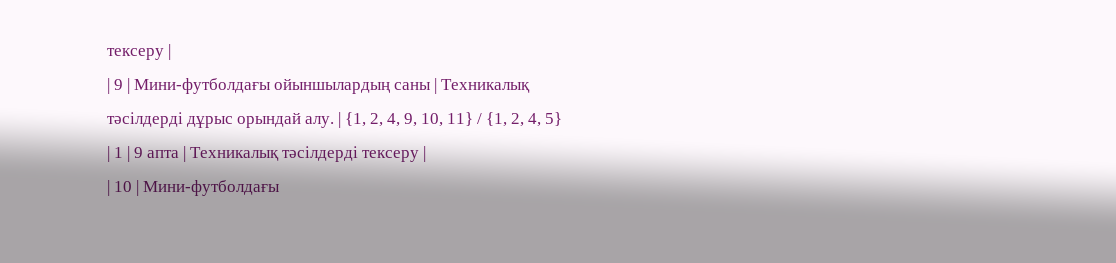тексеру |
| 9 | Мини-футболдағы ойыншылардың саны | Техникалық тәсілдерді дұрыс орындай алу. | {1, 2, 4, 9, 10, 11} / {1, 2, 4, 5} | 1 | 9 апта | Техникалық тәсілдерді тексеру |
| 10 | Мини-футболдағы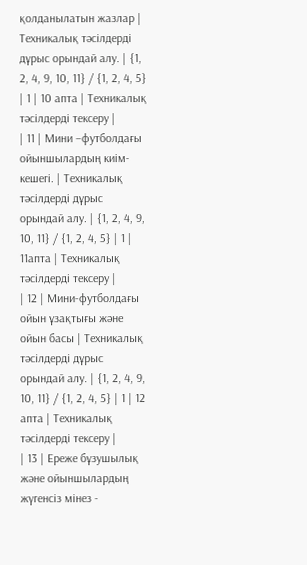қолданылатын жазлар | Техникалық тәсілдерді дұрыс орындай алу. | {1, 2, 4, 9, 10, 11} / {1, 2, 4, 5} | 1 | 10 апта | Техникалық тәсілдерді тексеру |
| 11 | Мини –футболдағы ойыншылардың киiм-кешегi. | Техникалық тәсілдерді дұрыс орындай алу. | {1, 2, 4, 9, 10, 11} / {1, 2, 4, 5} | 1 | 11апта | Техникалық тәсілдерді тексеру |
| 12 | Мини-футболдағы ойын ұзақтығы және ойын басы | Техникалық тәсілдерді дұрыс орындай алу. | {1, 2, 4, 9, 10, 11} / {1, 2, 4, 5} | 1 | 12 апта | Техникалық тәсілдерді тексеру |
| 13 | Ереже бұзушылық және ойыншылардың жүгенсіз мінез -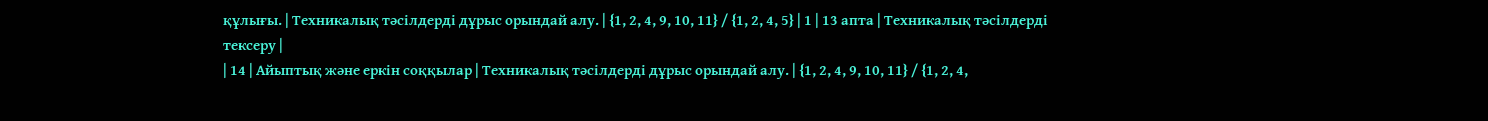құлығы. | Техникалық тәсілдерді дұрыс орындай алу. | {1, 2, 4, 9, 10, 11} / {1, 2, 4, 5} | 1 | 13 апта | Техникалық тәсілдерді тексеру |
| 14 | Айыптық және еркін соққылар | Техникалық тәсілдерді дұрыс орындай алу. | {1, 2, 4, 9, 10, 11} / {1, 2, 4,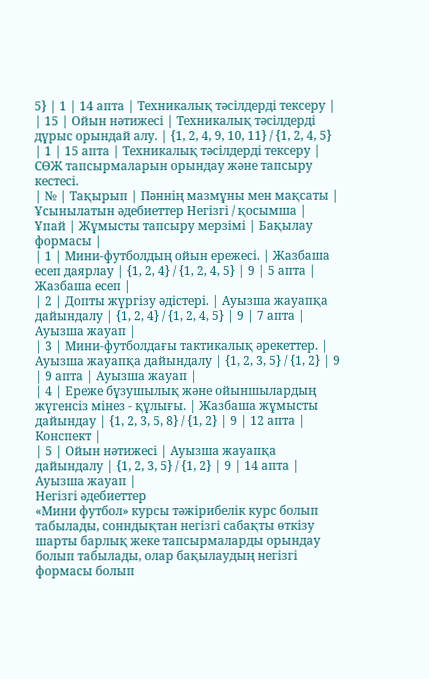5} | 1 | 14 апта | Техникалық тәсілдерді тексеру |
| 15 | Ойын нәтижесі | Техникалық тәсілдерді дұрыс орындай алу. | {1, 2, 4, 9, 10, 11} / {1, 2, 4, 5} | 1 | 15 апта | Техникалық тәсілдерді тексеру |
СӨЖ тапсырмаларын орындау және тапсыру кестесі.
| № | Тақырып | Пәннің мазмұны мен мақсаты | Ұсынылатын әдебиеттер Негізгі / қосымша | Ұпай | Жұмысты тапсыру мерзімі | Бақылау формасы |
| 1 | Мини-футболдың ойын ережесі. | Жазбаша есеп даярлау | {1, 2, 4} / {1, 2, 4, 5} | 9 | 5 апта | Жазбаша есеп |
| 2 | Допты жүргізу әдістері. | Ауызша жауапқа дайындалу | {1, 2, 4} / {1, 2, 4, 5} | 9 | 7 апта | Ауызша жауап |
| 3 | Мини-футболдағы тактикалық әрекеттер. | Ауызша жауапқа дайындалу | {1, 2, 3, 5} / {1, 2} | 9 | 9 апта | Ауызша жауап |
| 4 | Ереже бұзушылық және ойыншылардың жүгенсіз мінез - құлығы. | Жазбаша жұмысты дайындау | {1, 2, 3, 5, 8} / {1, 2} | 9 | 12 апта | Конспект |
| 5 | Ойын нәтижесі | Ауызша жауапқа дайындалу | {1, 2, 3, 5} / {1, 2} | 9 | 14 апта | Ауызша жауап |
Негізгі әдебиеттер
«Мини футбол» курсы тәжірибелік курс болып табылады, сонндықтан негізгі сабақты өткізу шарты барлық жеке тапсырмаларды орындау болып табылады, олар бақылаудың негізгі формасы болып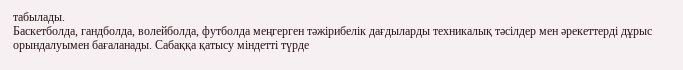табылады.
Баскетболда, гандболда, волейболда, футболда меңгерген тәжірибелік дағдыларды техникалық тәсілдер мен әрекеттерді дұрыс орындалуымен бағаланады. Сабаққа қатысу міндетті түрде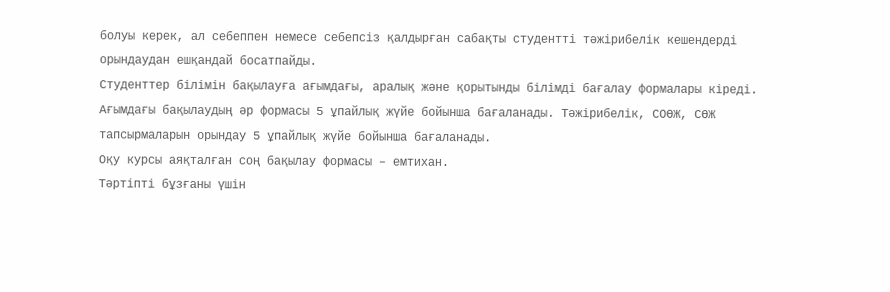болуы керек, ал себеппен немесе себепсіз қалдырған сабақты студентті тәжірибелік кешендерді орындаудан ешқандай босатпайды.
Студенттер білімін бақылауға ағымдағы, аралық және қорытынды білімді бағалау формалары кіреді.
Ағымдағы бақылаудың әр формасы 5 ұпайлық жүйе бойынша бағаланады. Тәжірибелік, СОӨЖ, СӨЖ тапсырмаларын орындау 5 ұпайлық жүйе бойынша бағаланады.
Оқу курсы аяқталған соң бақылау формасы – емтихан.
Тәртіпті бұзғаны үшін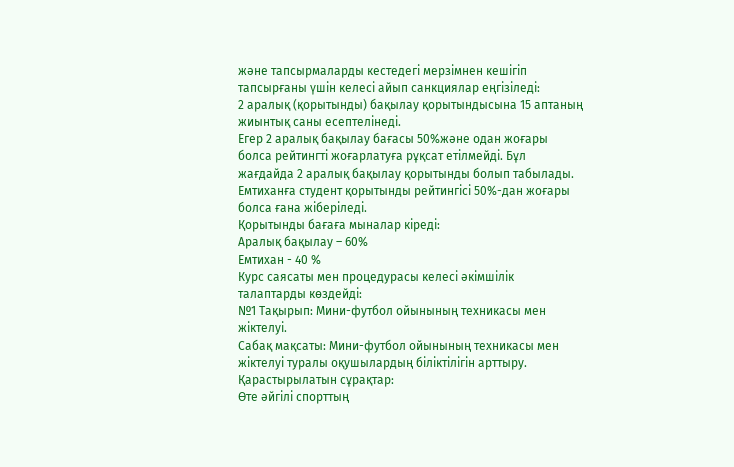және тапсырмаларды кестедегі мерзімнен кешігіп тапсырғаны үшін келесі айып санкциялар еңгізіледі:
2 аралық (қорытынды) бақылау қорытындысына 15 аптаның жиынтық саны есептелінеді.
Егер 2 аралық бақылау бағасы 50%және одан жоғары болса рейтингті жоғарлатуға рұқсат етілмейді. Бұл жағдайда 2 аралық бақылау қорытынды болып табылады.
Емтиханға студент қорытынды рейтингісі 50%-дан жоғары болса ғана жіберіледі.
Қорытынды бағаға мыналар кіреді:
Аралық бақылау – 60%
Емтихан - 40 %
Курс саясаты мен процедурасы келесі әкімшілік талаптарды көздейді:
№1 Тақырып: Мини-футбол ойынының техникасы мен жіктелуі.
Сабақ мақсаты: Мини-футбол ойынының техникасы мен жіктелуі туралы оқушылардың біліктілігін арттыру.
Қарастырылатын сұрақтар:
Өте әйгiлi спорттың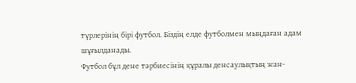түрлерiнiң бiрi футбол. Бiздiң елде футболмен мыңдаған адам шұғылданады.
Футбол бұл дене тәрбиесiнiң құралы денсаулықтың жан-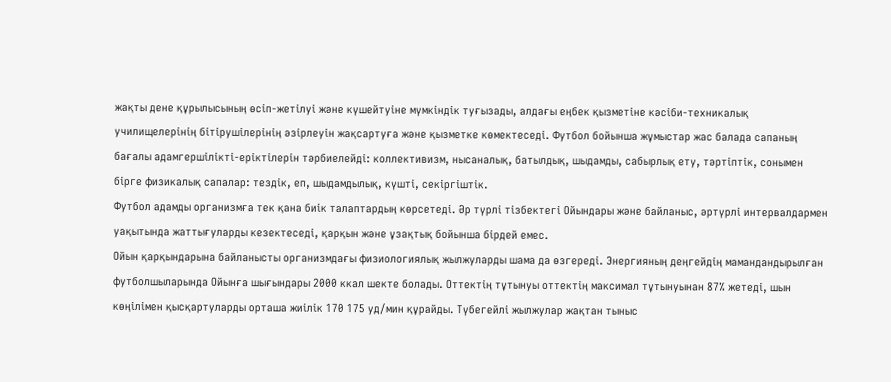жақты дене құрылысының өсiп-жетiлуi және күшейтуiне мүмкiндiк туғызады, алдағы еңбек қызметiне кәсiби-техникалық училищелерiнiң бiтiрушiлерiнiң әзiрлеуiн жақсартуға және қызметке көмектеседi. Футбол бойынша жұмыстар жас балада сапаның бағалы адамгершiлiктi-ерiктiлерiн тәрбиелейдi: коллективизм, нысаналық, батылдық, шыдамды, сабырлық ету, тәртiптiк, сонымен бiрге физикалық сапалар: тездiк, еп, шыдамдылық, күштi, секiргiштiк.
Футбол адамды организмға тек қана биiк талаптардың көрсетедi. Әр түрлi тiзбектегi Ойындары және байланыс, әртүрлi интервалдармен уақытында жаттығуларды кезектеседi, қарқын және ұзақтық бойынша бiрдей емес.
Ойын қарқындарына байланысты организмдағы физиологиялық жылжуларды шама да өзгередi. Энергияның деңгейдiң мамандандырылған футболшыларында Ойынға шығындары 2000 ккал шекте болады. Оттектiң тұтынуы оттектiң максимал тұтынуынан 87% жетедi, шын көңiлiмен қысқартуларды орташа жиiлiк 170 175 уд/мин құрайды. Түбегейлi жылжулар жақтан тыныс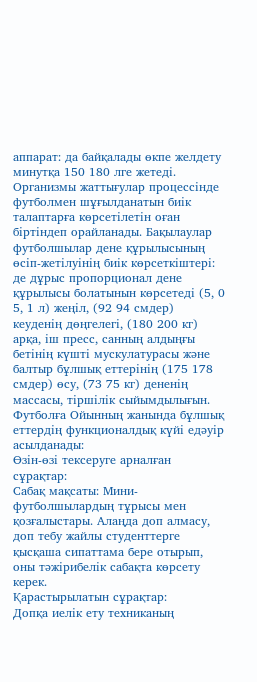аппарат: да байқалады өкпе желдету минутқа 150 180 лге жетедi. Организмы жаттығулар процессiнде футболмен шұғылданатын биiк талаптарға көрсетiлетiн оған бiртiндеп орайланады. Бақылаулар футболшылар дене құрылысының өсiп-жетiлуiнiң биiк көрсеткiштерi: де дұрыс пропорционал дене құрылысы болатынын көрсетедi (5, 0 5, 1 л) жеңiл, (92 94 смдер) кеуденiң дөңгелегi, (180 200 кг) арқа, iш пресс, санның алдыңғы бетiнiң күштi мускулатурасы және балтыр бұлшық еттерiнiң (175 178 смдер) өсу, (73 75 кг) дененiң массасы, тiршiлiк сыйымдылығын. Футболға Ойынның жанында бұлшық еттердiң функционалдық күйi едәуiр асылданады:
Өзін-өзі тексеруге арналған сұрақтар:
Сабақ мақсаты: Мини-футболшылардың тұрысы мен қозғалыстары. Алаңда доп алмасу, доп тебу жайлы студенттерге қысқаша сипаттама бере отырып, оны тәжірибелік сабақта көрсету керек.
Қарастырылатын сұрақтар:
Допқа иелiк ету техниканың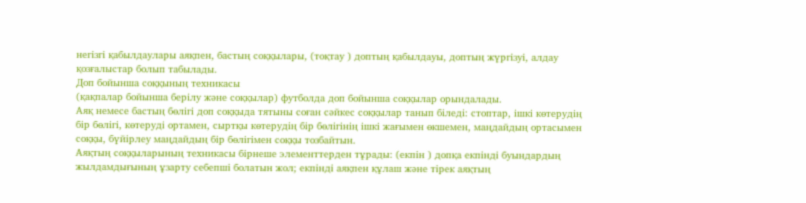негiзгi қабылдаулары аяқпен, бастың соққылары, (тоқтау ) доптың қабылдауы, доптың жүргiзуi, алдау қозғалыстар болып табылады.
Доп бойынша соққының техникасы
(қақпалар бойынша берiлу және соққылар) футболда доп бойынша соққылар орындалады.
Аяқ немесе бастың бөлiгi доп соққыда тятыны соған сәйкес соққылар танып бiледi: стоптар, iшкi көтерудiң бiр бөлiгi, көтерудi ортамен, сыртқы көтерудiң бiр бөлiгiнiң iшкi жағымен өкшемен, маңдайдың ортасымен соққы, бүйiрлеу маңдайдың бiр бөлiгiмен соққы тозбайтын.
Аяқтың соққыларының техникасы бiрнеше элементтерден тұрады: (екпiн ) допқа екпiндi буындардың жылдамдығының ұзарту себепшi болатын жол; екпiндi аяқпен құлаш және тiрек аяқтың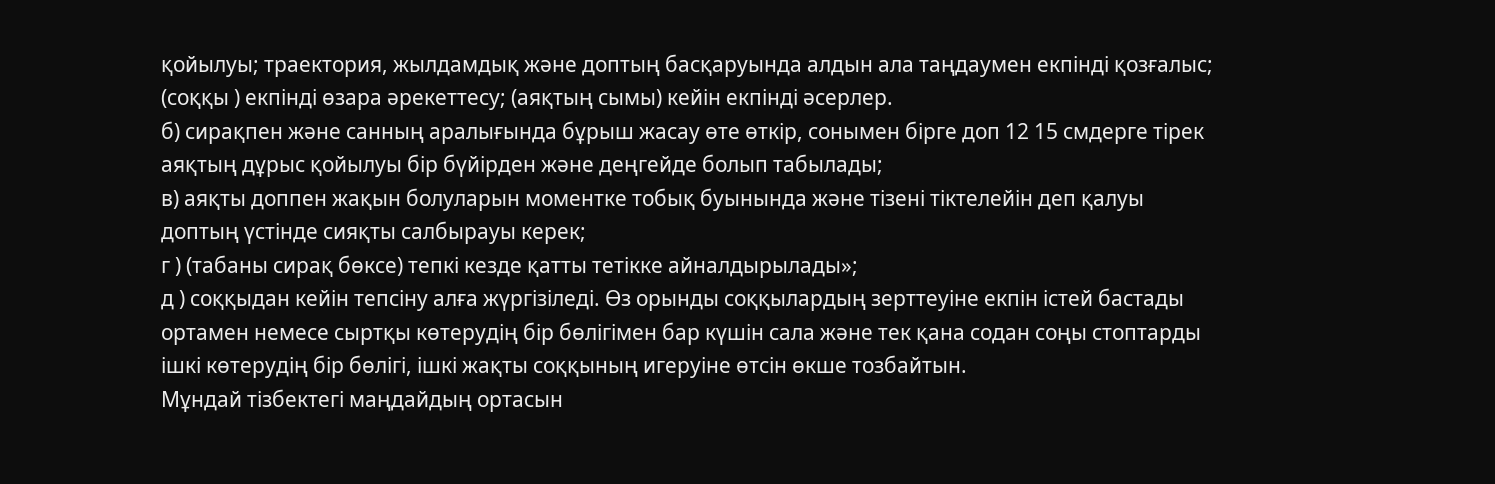қойылуы; траектория, жылдамдық және доптың басқаруында алдын ала таңдаумен екпiндi қозғалыс; (соққы ) екпiндi өзара әрекеттесу; (аяқтың сымы) кейiн екпiндi әсерлер.
б) сирақпен және санның аралығында бұрыш жасау өте өткiр, сонымен бiрге доп 12 15 смдерге тiрек аяқтың дұрыс қойылуы бiр бүйiрден және деңгейде болып табылады;
в) аяқты доппен жақын болуларын моментке тобық буынында және тiзенi тiктелейiн деп қалуы доптың үстiнде сияқты салбырауы керек;
г ) (табаны сирақ бөксе) тепкi кезде қатты тетiкке айналдырылады»;
д ) соққыдан кейiн тепсiну алға жүргiзiледi. Өз орынды соққылардың зерттеуiне екпiн iстей бастады ортамен немесе сыртқы көтерудiң бiр бөлiгiмен бар күшiн сала және тек қана содан соңы стоптарды iшкi көтерудiң бiр бөлiгi, iшкi жақты соққының игеруiне өтсiн өкше тозбайтын.
Мұндай тiзбектегi маңдайдың ортасын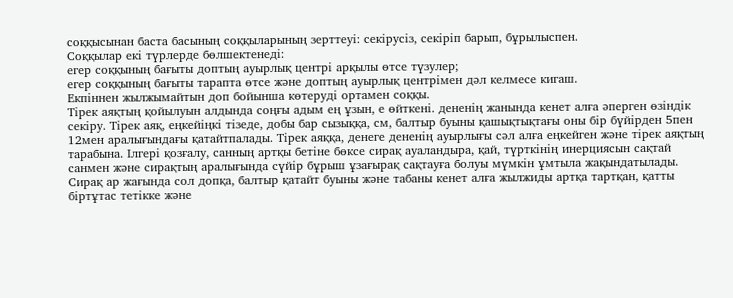соққысынан баста басының соққыларының зерттеуi: секiрусiз, секiрiп барып, бұрылыспен.
Соққылар екi түрлерде бөлшектенедi:
егер соққының бағыты доптың ауырлық центрi арқылы өтсе түзулер;
егер соққының бағыты тарапта өтсе және доптың ауырлық центрiмен дәл келмесе кигаш.
Екпiннен жылжымайтын доп бойынша көтерудi ортамен соққы.
Тiрек аяқтың қойылуын алдында соңғы адым ең ұзын, е өйткенi. дененiң жанында кенет алға әперген өзiндiк секiру. Тiрек аяқ, еңкейiңкi тiзеде, добы бар сызыққа, см, балтыр буыны қашықтықтағы оны бiр бүйiрден 5пен 12мен аралығындағы қатайтпалады. Тiрек аяққа, денеге дененiң ауырлығы сәл алға еңкейген және тiрек аяқтың тарабына. Iлгерi қозғалу, санның артқы бетiне бөксе сирақ ауаландыра, қай, түрткiнiң инерциясын сақтай санмен және сирақтың аралығында сүйiр бұрыш ұзағырақ сақтауға болуы мүмкiн ұмтыла жақындатылады. Сирақ ар жағында сол допқа, балтыр қатайт буыны және табаны кенет алға жылжиды артқа тартқан, қатты бiртұтас тетiкке және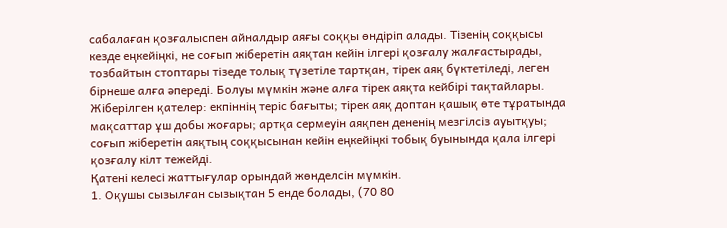сабалаған қозғалыспен айналдыр аяғы соққы өндiрiп алады. Тiзенiң соққысы кезде еңкейiңкi, не соғып жiберетiн аяқтан кейiн iлгерi қозғалу жалғастырады, тозбайтын стоптары тiзеде толық түзетiле тартқан, тiрек аяқ бүктетiледi, леген бiрнеше алға әпередi. Болуы мүмкiн және алға тiрек аяқта кейбiрi тақтайлары.
Жіберілген қателер: екпiннiң терiс бағыты; тiрек аяқ доптан қашық өте тұратында мақсаттар ұш добы жоғары; артқа сермеуiн аяқпен дененiң мезгiлсiз ауытқуы; соғып жiберетiн аяқтың соққысынан кейiн еңкейiңкi тобық буынында қала iлгерi қозғалу кiлт тежейдi.
Қатенi келесi жаттығулар орындай жөнделсiн мүмкiн.
1. Оқушы сызылған сызықтан 5 енде болады, (70 80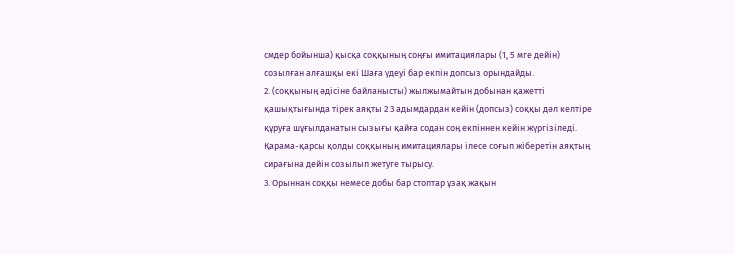смдер бойынша) қысқа соққының соңғы имитациялары (1, 5 мге дейiн) созылған алғашқы екi Шаға үдеуi бар екпiн допсыз орындайды.
2. (соққының әдiсiне байланысты) жылжымайтын добынан қажеттi қашықтығында тiрек аяқты 2 3 адымдардан кейiн (допсыз) соққы дәл келтiре құруға шұғылданатын сызығы қайға содан соң екпiннен кейiн жүргiзiледi. Қарама-қарсы қолды соққының имитациялары iлесе соғып жiберетiн аяқтың сирағына дейiн созылып жетуге тырысу.
3. Орыннан соққы немесе добы бар стоптар ұзақ жақын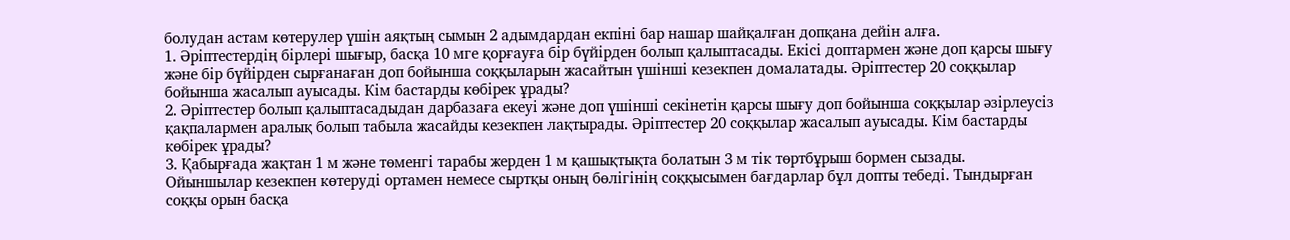болудан астам көтерулер үшiн аяқтың сымын 2 адымдардан екпiнi бар нашар шайқалған допқана дейiн алға.
1. Әрiптестердiң бiрлерi шығыр, басқа 10 мге қорғауға бiр бүйiрден болып қалыптасады. Екiсi доптармен және доп қарсы шығу және бiр бүйiрден сырғанаған доп бойынша соққыларын жасайтын үшiншi кезекпен домалатады. Әрiптестер 20 соққылар бойынша жасалып ауысады. Кiм бастарды көбiрек ұрады?
2. Әрiптестер болып қалыптасадыдан дарбазаға екеуi және доп үшiншi секiнетiн қарсы шығу доп бойынша соққылар әзiрлеусiз қақпалармен аралық болып табыла жасайды кезекпен лақтырады. Әрiптестер 20 соққылар жасалып ауысады. Кiм бастарды көбiрек ұрады?
3. Қабырғада жақтан 1 м және төменгi тарабы жерден 1 м қашықтықта болатын 3 м тiк төртбұрыш бормен сызады.
Ойыншылар кезекпен көтерудi ортамен немесе сыртқы оның бөлiгiнiң соққысымен бағдарлар бұл допты тебедi. Тындырған соққы орын басқа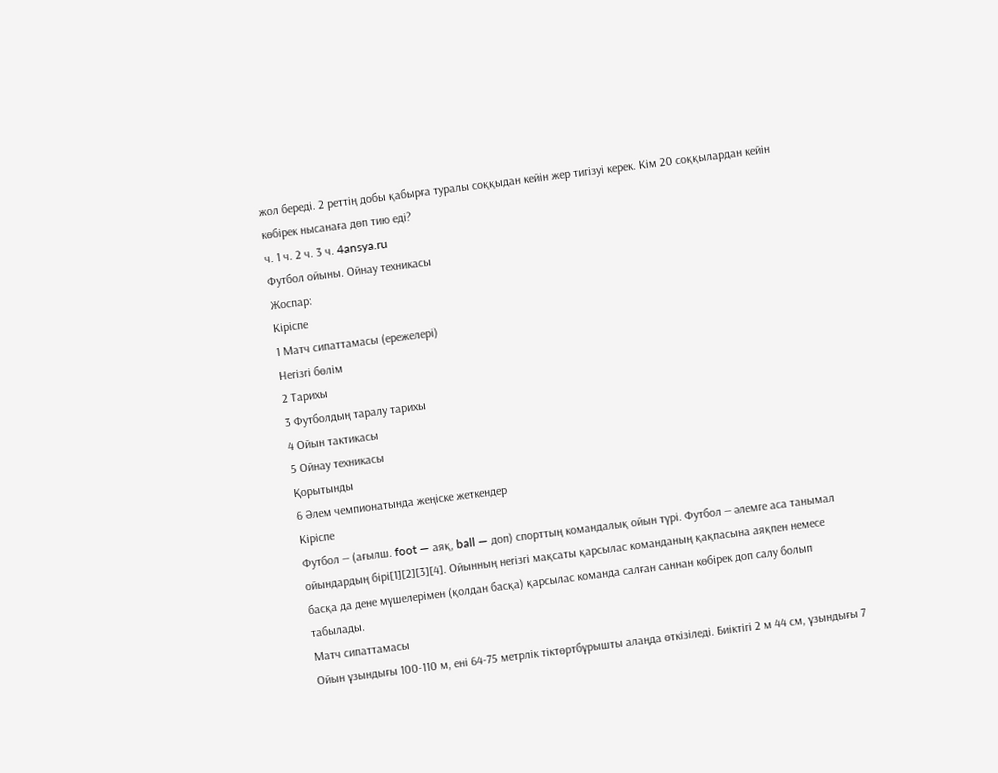жол бередi. 2 реттiң добы қабырға туралы соққыдан кейiн жер тигiзуi керек. Кiм 20 соққылардан кейiн көбiрек нысанаға дөп тию едi?
ч. 1 ч. 2 ч. 3 ч. 4ansya.ru
Футбол ойыны. Ойнау техникасы
Жоспар:
Кіріспе
1 Матч сипаттамасы (ережелері)
Негізгі бөлім
2 Тарихы
3 Футболдың таралу тарихы
4 Ойын тактикасы
5 Ойнау техникасы
Қорытынды
6 Әлем чемпионатында жеңіске жеткендер
Кіріспе
Футбол — (ағылш. foot — аяқ, ball — доп) спорттың командалық ойын түрі. Футбол — әлемге аса танымал ойындардың бірі[1][2][3][4]. Ойынның негізгі мақсаты қарсылас команданың қақпасына аяқпен немесе басқа да дене мүшелерімен (қолдан басқа) қарсылас команда салған саннан көбірек доп салу болып табылады.
Матч сипаттамасы
Ойын ұзындығы 100-110 м, ені 64-75 метрлік тіктөртбұрышты алаңда өткізіледі. Биіктігі 2 м 44 см, ұзындығы 7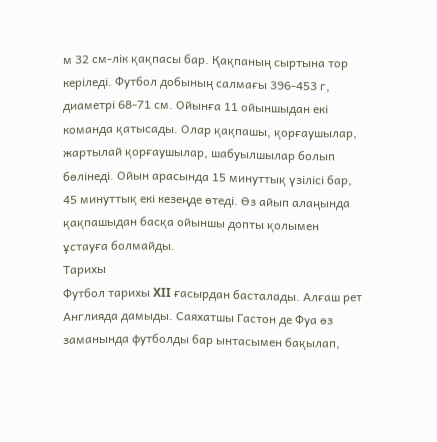м 32 см-лік қақпасы бар. Қақпаның сыртына тор керіледі. Футбол добының салмағы 396-453 г, диаметрі 68-71 см. Ойынға 11 ойыншыдан екі команда қатысады. Олар қақпашы, қорғаушылар, жартылай қорғаушылар, шабуылшылар болып бөлінеді. Ойын арасында 15 минуттық үзілісі бар, 45 минуттық екі кезеңде өтеді. Өз айып алаңында қақпашыдан басқа ойыншы допты қолымен ұстауға болмайды.
Тарихы
Футбол тарихы XII ғасырдан басталады. Алғаш рет Англияда дамыды. Саяхатшы Гастон де Фуа өз заманында футболды бар ынтасымен бақылап,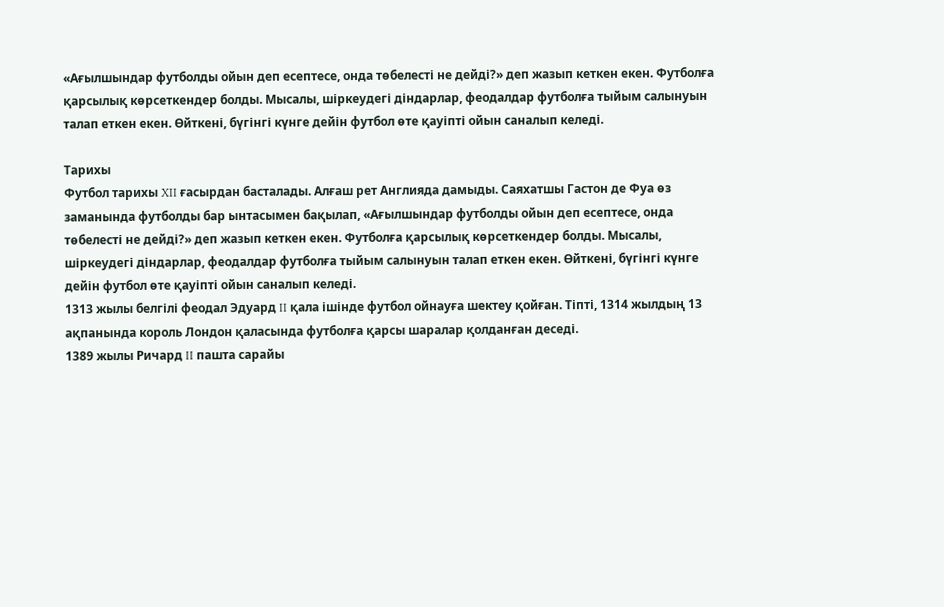«Ағылшындар футболды ойын деп есептесе, онда төбелесті не дейді?» деп жазып кеткен екен. Футболға қарсылық көрсеткендер болды. Мысалы, шіркеудегі діндарлар, феодалдар футболға тыйым салынуын талап еткен екен. Өйткені, бүгінгі күнге дейін футбол өте қауіпті ойын саналып келеді.

Тарихы
Футбол тарихы XII ғасырдан басталады. Алғаш рет Англияда дамыды. Саяхатшы Гастон де Фуа өз заманында футболды бар ынтасымен бақылап, «Ағылшындар футболды ойын деп есептесе, онда төбелесті не дейді?» деп жазып кеткен екен. Футболға қарсылық көрсеткендер болды. Мысалы, шіркеудегі діндарлар, феодалдар футболға тыйым салынуын талап еткен екен. Өйткені, бүгінгі күнге дейін футбол өте қауіпті ойын саналып келеді.
1313 жылы белгілі феодал Эдуард II қала ішінде футбол ойнауға шектеу қойған. Тіпті, 1314 жылдың 13 ақпанында король Лондон қаласында футболға қарсы шаралар қолданған деседі.
1389 жылы Ричард II пашта сарайы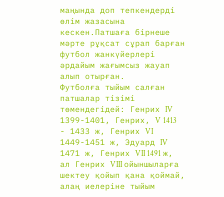маңында доп тепкендерді өлім жазасына кескен.Патшаға бірнеше мәрте рұқсат сұрап барған футбол жанкүйерлері әрдайым жағымсыз жауап алып отырған.
Футболға тыйым салған патшалар тізімі төмендегідей: Генрих IV 1399-1401, Генрих, V 1413 - 1433 ж, Генрих VI 1449-1451 ж, Эдуард IV 1471 ж, Генрих VII 1491 ж, ал Генрих VIII ойыншыларға шектеу қойып қана қоймай, алаң иелеріне тыйым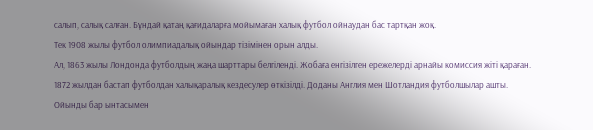салып, салық салған. Бұндай қатаң қағидаларға мойымаған халық футбол ойнаудан бас тартқан жоқ.
Тек 1908 жылы футбол олимпиадалық ойындар тізімінен орын алды.
Ал, 1863 жылы Лондонда футболдың жаңа шарттары белгіленді. Жобаға енгізілген ережелерді арнайы комиссия жіті қараған.
1872 жылдан бастап футболдан халықаралық кездесулер өткізілді. Доданы Англия мен Шотландия футболшылар ашты.
Ойынды бар ынтасымен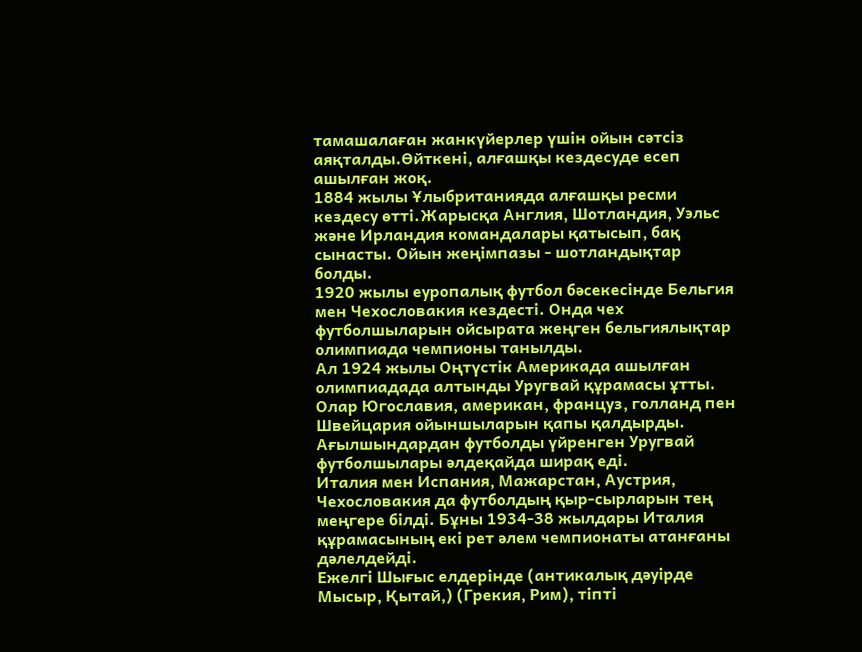тамашалаған жанкүйерлер үшін ойын сәтсіз аяқталды.Өйткені, алғашқы кездесуде есеп ашылған жоқ.
1884 жылы Ұлыбританияда алғашқы ресми кездесу өтті.Жарысқа Англия, Шотландия, Уэльс және Ирландия командалары қатысып, бақ сынасты. Ойын жеңімпазы - шотландықтар болды.
1920 жылы еуропалық футбол бәсекесінде Бельгия мен Чехословакия кездесті. Онда чех футболшыларын ойсырата жеңген бельгиялықтар олимпиада чемпионы танылды.
Ал 1924 жылы Оңтүстік Америкада ашылған олимпиадада алтынды Уругвай құрамасы ұтты. Олар Югославия, американ, француз, голланд пен Швейцария ойыншыларын қапы қалдырды. Ағылшындардан футболды үйренген Уругвай футболшылары әлдеқайда ширақ еді.
Италия мен Испания, Мажарстан, Аустрия, Чехословакия да футболдың қыр-сырларын тең меңгере білді. Бұны 1934-38 жылдары Италия құрамасының екі рет әлем чемпионаты атанғаны дәлелдейді.
Ежелгі Шығыс елдерінде (антикалық дәуірде Мысыр, Қытай,) (Грекия, Рим), тіпті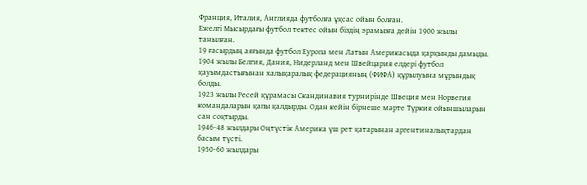Франция, Италия, Англияда футболға ұқсас ойын болған.
Ежелгі Мысырдағы футбол тектес ойын біздің эрамызға дейін 1900 жылы танылған.
19 ғасырдың аяғында футбол Еуропа мен Латын Америкасыда қарқынды дамыды.
1904 жылы Белгия, Дания, Нидерланд мен Швейцария елдері футбол қауымдастығынан халықаралық федерацияның (ФИФА) құрылуына мұрындық болды.
1923 жылы Ресей құрамасы Скандинавия турнирінде Швеция мен Норвегия командаларын қапы қалдырды. Одан кейін бірнеше мәрте Түркия ойыншыларын сан соқтырды.
1946-48 жылдары Оңтүстік Америка үш рет қатарынан аргентиналықтардан басым түсті.
1950-60 жылдары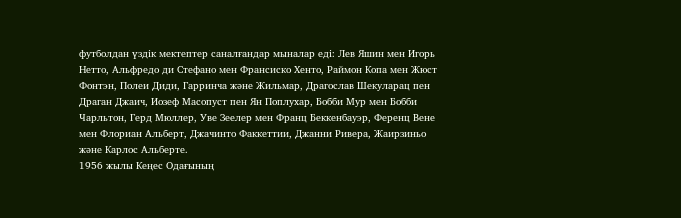футболдан үздік мектептер саналғандар мыналар еді: Лев Яшин мен Игорь Нетто, Альфредо ди Стефано мен Франсиско Хенто, Раймон Копа мен Жюст Фонтэн, Полеи Диди, Гарринча және Жильмар, Драгослав Шекуларац пен Драган Джаич, Иозеф Масопуст пен Ян Поплухар, Бобби Мур мен Бобби Чарльтон, Герд Мюллер, Уве Зеелер мен Франц Беккенбауэр, Ференц Вене мен Флориан Альберт, Джачинто Факкеттии, Джанни Ривера, Жаирзиньо және Карлос Альберте.
1956 жылы Кеңес Одағының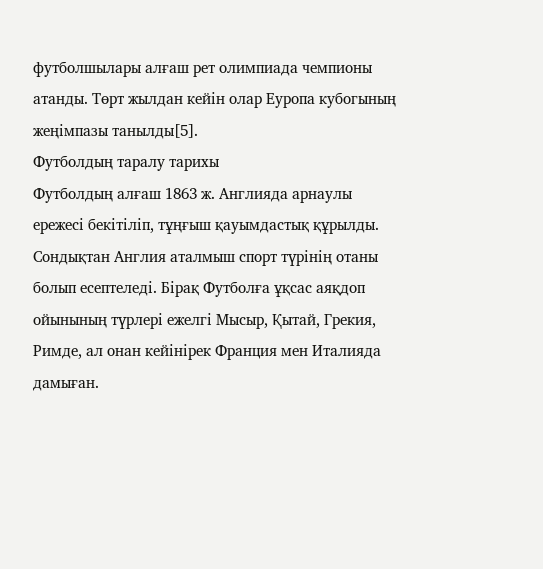футболшылары алғаш рет олимпиада чемпионы атанды. Төрт жылдан кейін олар Еуропа кубогының жеңімпазы танылды[5].
Футболдың таралу тарихы
Футболдың алғаш 1863 ж. Англияда арнаулы ережесі бекітіліп, тұңғыш қауымдастық құрылды. Сондықтан Англия аталмыш спорт түрінің отаны болып есептеледі. Бірақ Футболға ұқсас аяқдоп ойынының түрлері ежелгі Мысыр, Қытай, Грекия, Римде, ал онан кейінірек Франция мен Италияда дамыған.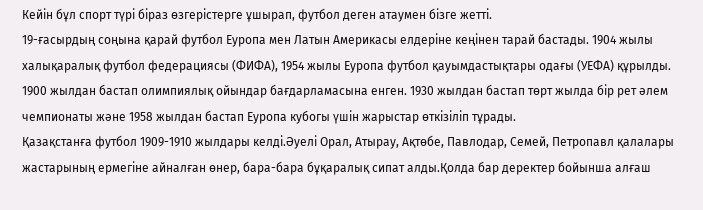Кейін бұл спорт түрі біраз өзгерістерге ұшырап, футбол деген атаумен бізге жетті.
19-ғасырдың соңына қарай футбол Еуропа мен Латын Америкасы елдеріне кеңінен тарай бастады. 1904 жылы халықаралық футбол федерациясы (ФИФА), 1954 жылы Еуропа футбол қауымдастықтары одағы (УЕФА) құрылды. 1900 жылдан бастап олимпиялық ойындар бағдарламасына енген. 1930 жылдан бастап төрт жылда бір рет әлем чемпионаты және 1958 жылдан бастап Еуропа кубогы үшін жарыстар өткізіліп тұрады.
Қазақстанға футбол 1909-1910 жылдары келді.Әуелі Орал, Атырау, Ақтөбе, Павлодар, Семей, Петропавл қалалары жастарының ермегіне айналған өнер, бара-бара бұқаралық сипат алды.Қолда бар деректер бойынша алғаш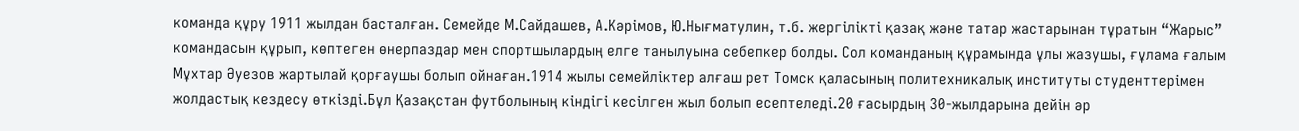команда құру 1911 жылдан басталған. Семейде М.Сайдашев, А.Кәрімов, Ю.Нығматулин, т.б. жергілікті қазақ және татар жастарынан тұратын “Жарыс” командасын құрып, көптеген өнерпаздар мен спортшылардың елге танылуына себепкер болды. Сол команданың құрамында ұлы жазушы, ғұлама ғалым Мұхтар Әуезов жартылай қорғаушы болып ойнаған.1914 жылы семейліктер алғаш рет Томск қаласының политехникалық институты студенттерімен жолдастық кездесу өткізді.Бұл Қазақстан футболының кіндігі кесілген жыл болып есептеледі.20 ғасырдың 30-жылдарына дейін әр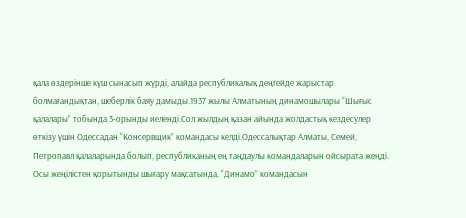қала өздерінше күш сынасып жүрді, алайда республикалық деңгейде жарыстар болмағандықтан, шеберлік баяу дамыды.1937 жылы Алматының динамошылары “Шығыс қалалары” тобында 3-орынды иеленді.Сол жылдың қазан айында жолдастық кездесулер өткізу үшін Одессадан “Консервщик” командасы келді.Одессалықтар Алматы, Семей, Петропавл қалаларында болып, республиканың ең таңдаулы командаларын ойсырата жеңді. Осы жеңілістен қорытынды шығару мақсатында, “Динамо” командасын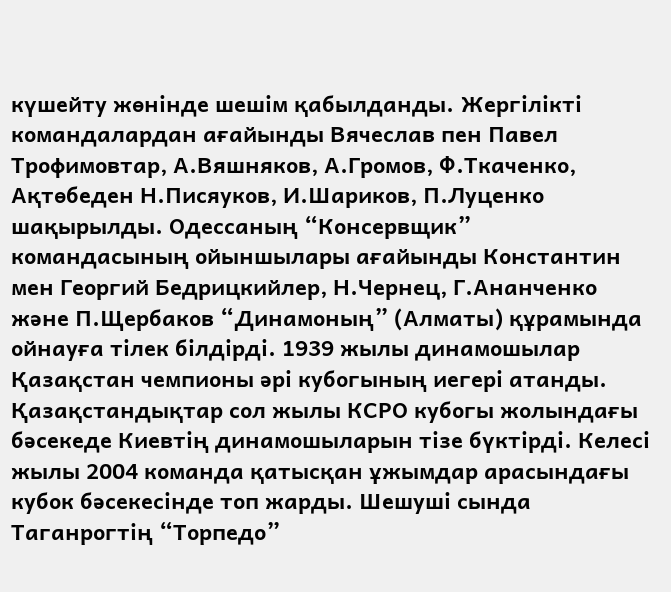күшейту жөнінде шешім қабылданды. Жергілікті командалардан ағайынды Вячеслав пен Павел Трофимовтар, А.Вяшняков, А.Громов, Ф.Ткаченко, Ақтөбеден Н.Писяуков, И.Шариков, П.Луценко шақырылды. Одессаның “Консервщик” командасының ойыншылары ағайынды Константин мен Георгий Бедрицкийлер, Н.Чернец, Г.Ананченко және П.Щербаков “Динамоның” (Алматы) құрамында ойнауға тілек білдірді. 1939 жылы динамошылар Қазақстан чемпионы әрі кубогының иегері атанды. Қазақстандықтар сол жылы КСРО кубогы жолындағы бәсекеде Киевтің динамошыларын тізе бүктірді. Келесі жылы 2004 команда қатысқан ұжымдар арасындағы кубок бәсекесінде топ жарды. Шешуші сында Таганрогтің “Торпедо”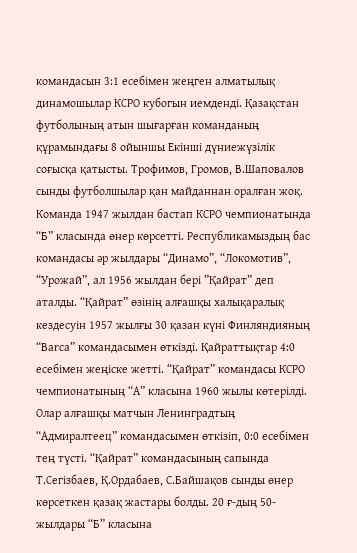командасын 3:1 есебімен жеңген алматылық динамошылар КСРО кубогын иемденді. Қазақстан футболының атын шығарған команданың құрамындағы 8 ойыншы Екінші дүниежүзілік соғысқа қатысты. Трофимов, Громов, В.Шаповалов сынды футболшылар қан майданнан оралған жоқ. Команда 1947 жылдан бастап КСРО чемпионатында “Б” класында өнер көрсетті. Республикамыздың бас командасы әр жылдары “Динамо”, “Локомотив”, “Урожай”, ал 1956 жылдан бері ”Қайрат” деп аталды. “Қайрат” өзінің алғашқы халықаралық кездесуін 1957 жылғы 30 қазан күні Финляндияның “Ваrса” командасымен өткізді. Қайраттықтар 4:0 есебімен жеңіске жетті. “Қайрат” командасы КСРО чемпионатының “А” класына 1960 жылы көтерілді. Олар алғашқы матчын Ленинградтың “Адмиралтеец” командасымен өткізіп, 0:0 есебімен тең түсті. “Қайрат” командасының сапында Т.Сегізбаев, Қ.Ордабаев, С.Байшақов сынды өнер көрсеткен қазақ жастары болды. 20 ғ-дың 50-жылдары “Б” класына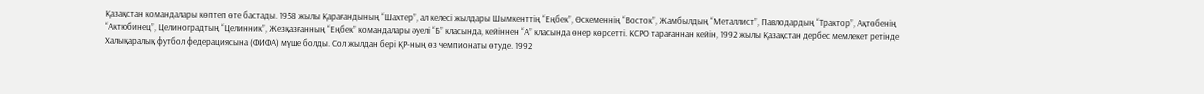Қазақстан командалары көптеп өте бастады. 1958 жылы Қарағандының “Шахтер”, ал келесі жылдары Шымкенттің “Еңбек”, Өскеменнің “Восток”, Жамбылдың “Металлист”, Павлодардың “Трактор”, Ақтөбенің “Актюбинец”, Целиноградтың “Целинник”, Жезқазғанның “Еңбек” командалары әуелі “Б” класында, кейіннен “А” класында өнер көрсетті. КСРО тарағаннан кейін, 1992 жылы Қазақстан дербес мемлекет ретінде Халықаралық футбол федерациясына (ФИФА) мүше болды. Сол жылдан бері ҚР-ның өз чемпионаты өтуде. 1992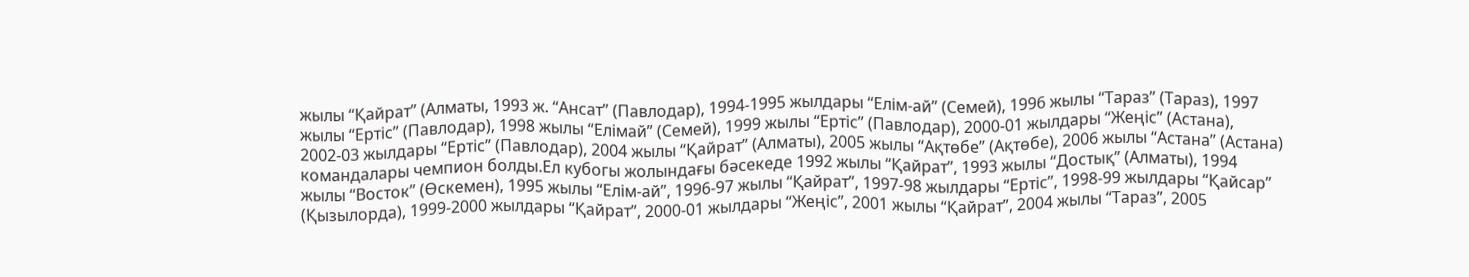жылы “Қайрат” (Алматы, 1993 ж. “Ансат” (Павлодар), 1994-1995 жылдары “Елім-ай” (Семей), 1996 жылы “Тараз” (Тараз), 1997 жылы “Ертіс” (Павлодар), 1998 жылы “Елімай” (Семей), 1999 жылы “Ертіс” (Павлодар), 2000-01 жылдары “Жеңіс” (Астана), 2002-03 жылдары “Ертіс” (Павлодар), 2004 жылы “Қайрат” (Алматы), 2005 жылы “Ақтөбе” (Ақтөбе), 2006 жылы “Астана” (Астана) командалары чемпион болды.Ел кубогы жолындағы бәсекеде 1992 жылы “Қайрат”, 1993 жылы “Достық” (Алматы), 1994 жылы “Восток” (Өскемен), 1995 жылы “Елім-ай”, 1996-97 жылы “Қайрат”, 1997-98 жылдары “Ертіс”, 1998-99 жылдары “Қайсар” (Қызылорда), 1999-2000 жылдары “Қайрат”, 2000-01 жылдары “Жеңіс”, 2001 жылы “Қайрат”, 2004 жылы “Тараз”, 2005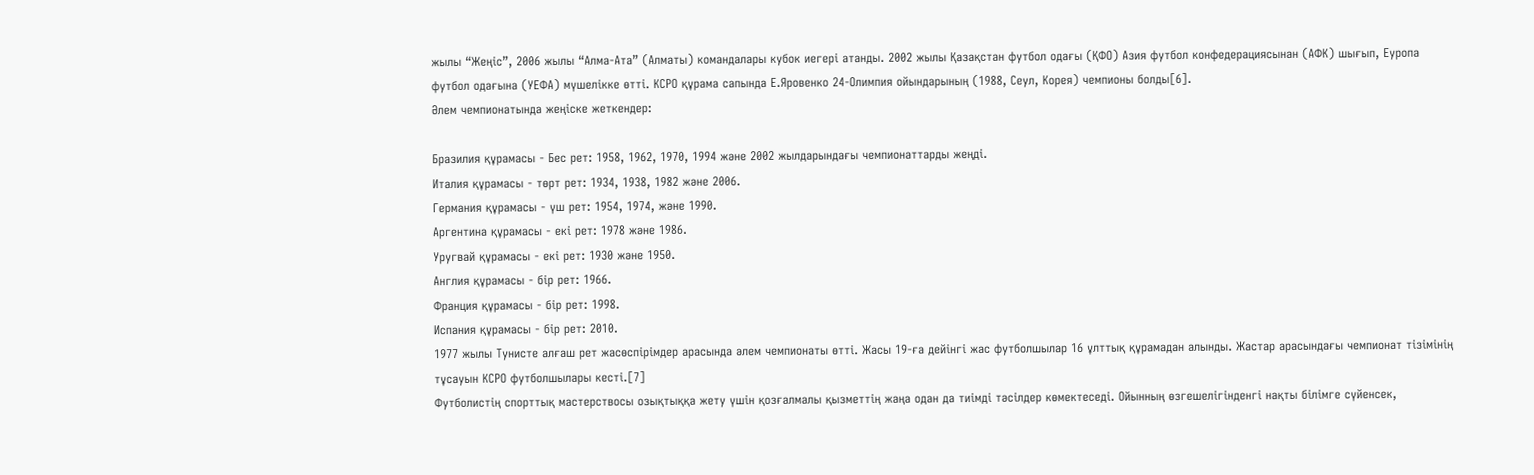жылы “Жеңіс”, 2006 жылы “Алма-Ата” (Алматы) командалары кубок иегері атанды. 2002 жылы Қазақстан футбол одағы (ҚФО) Азия футбол конфедерациясынан (АФК) шығып, Еуропа футбол одағына (УЕФА) мүшелікке өтті. КСРО құрама сапында Е.Яровенко 24-Олимпия ойындарының (1988, Сеул, Корея) чемпионы болды[6].
Әлем чемпионатында жеңіске жеткендер:

Бразилия құрамасы - Бес рет: 1958, 1962, 1970, 1994 және 2002 жылдарындағы чемпионаттарды жеңді.
Италия құрамасы - төрт рет: 1934, 1938, 1982 және 2006.
Германия құрамасы - үш рет: 1954, 1974, және 1990.
Аргентина құрамасы - екі рет: 1978 және 1986.
Уругвай құрамасы - екі рет: 1930 және 1950.
Англия құрамасы - бір рет: 1966.
Франция құрамасы - бір рет: 1998.
Испания құрамасы - бір рет: 2010.
1977 жылы Тунисте алғаш рет жасөспірімдер арасында әлем чемпионаты өтті. Жасы 19-ға дейінгі жас футболшылар 16 ұлттық құрамадан алынды. Жастар арасындағы чемпионат тізімінің тұсауын КСРО футболшылары кесті.[7]
Футболистің спорттық мастерствосы озықтыққа жету үшін қозғалмалы қызметтің жаңа одан да тиімді тәсілдер көмектеседі. Ойынның өзгешелігінденгі нақты білімге сүйенсек,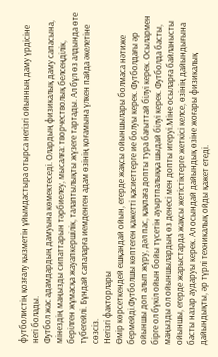футболистің қозғалу қызметін ұйымдастыра отырса негізгі ойынның даму үрдісіне негі болады.
Футбол жас адамдардың дамуына көмектеседі. Олардың физикалық даму сапасына, мінездің маңызды сипаттарын тәрбиелеу, мысалға: творчестволық белсеңділік, берілген жұмасқа жауапкершілік, талаптылықты жүзеге тартады. Ал бұл өз алдында өте түбегейлі. Бұндай сапаларға иемденген адам өзінің қоғамына үлкен пайда әкелетіне сөзсіз.
Негізгі факторлары
Өмір көрсеткендей ешқандай ойын, егерде жақсы ойыншылары болмаса нәтиже бермейді.Футболшы көптеген қажетті қасиеттерге ие болуы керек. Футболдағы әр ойыншы доп алып жүру, дәл пас, қақпаға допты тура бағыттай білуі керек. Осылармен бірге ол бүкіл ойын бойы түсетін ауыртпалыққа шыдай білуі керек. Футболда басты, маңызды ол ойыншылардың өз денесі мен допты игеруі.Міне осыларға байланысты ойыншы, егерде жарыстарда жақсы жетістіктерге жеткісі келсе, өзінің дайындығына басты назар аударуы керек. Ал осындай дайындық өзіне жоғары физикалық дайындықты, әр түрлі техникалық ойды қажет етеді.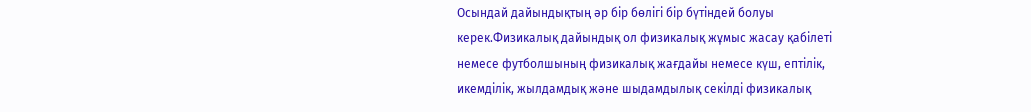Осындай дайындықтың әр бір бөлігі бір бүтіндей болуы керек.Физикалық дайындық ол физикалық жұмыс жасау қабілеті немесе футболшының физикалық жағдайы немесе күш, ептілік, икемділік, жылдамдық және шыдамдылық секілді физикалық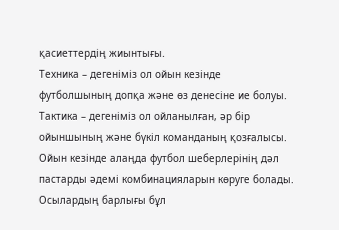қасиеттердің жиынтығы.
Техника – дегеніміз ол ойын кезінде футболшының допқа және өз денесіне ие болуы.
Тактика – дегеніміз ол ойланылған, әр бір ойыншының және бүкіл команданың қозғалысы.
Ойын кезінде алаңда футбол шеберлерінің дәл пастарды әдемі комбинацияларын көруге болады. Осылардың барлығы бұл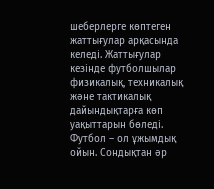шеберлерге көптеген жаттығулар арқасында келеді. Жаттығулар кезінде футболшылар физикалық, техникалық және тактикалық дайындықтарға көп уақыттарын бөледі.
Футбол – ол ұжымдық ойын. Сондықтан әр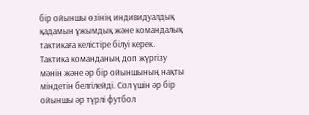бір ойыншы өзінің индивидуалдық қадамын ұжымдық және командалық тактикаға келістіре білуі керек.
Тактика команданың доп жүргізу мәнін және әр бір ойыншының нақты міндетін белгілейді. Сол үшін әр бір ойыншы әр түрлі футбол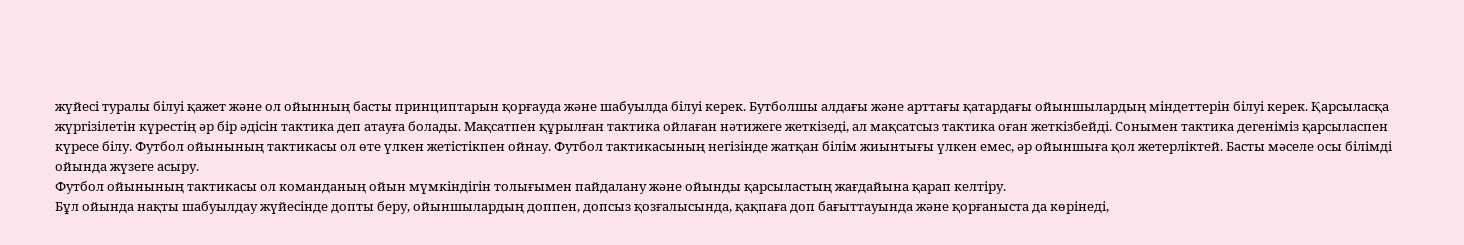жүйесі туралы білуі қажет және ол ойынның басты принциптарын қорғауда және шабуылда білуі керек. Бутболшы алдағы және арттағы қатардағы ойыншылардың міндеттерін білуі керек. Қарсыласқа жүргізілетін күрестің әр бір әдісін тактика деп атауға болады. Мақсатпен құрылған тактика ойлаған нәтижеге жеткізеді, ал мақсатсыз тактика оған жеткізбейді. Сонымен тактика дегеніміз қарсыласпен күресе білу. Футбол ойынының тактикасы ол өте үлкен жетістікпен ойнау. Футбол тактикасының негізінде жатқан білім жиынтығы үлкен емес, әр ойыншыға қол жетерліктей. Басты мәселе осы білімді ойында жүзеге асыру.
Футбол ойынының тактикасы ол команданың ойын мүмкіндігін толығымен пайдалану және ойынды қарсыластың жағдайына қарап келтіру.
Бұл ойында нақты шабуылдау жүйесінде допты беру, ойыншылардың доппен, допсыз қозғалысында, қақпаға доп бағыттауында және қорғаныста да көрінеді,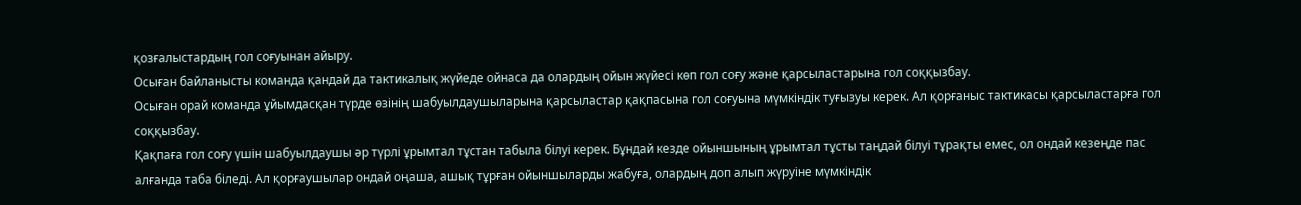қозғалыстардың гол соғуынан айыру.
Осыған байланысты команда қандай да тактикалық жүйеде ойнаса да олардың ойын жүйесі көп гол соғу және қарсыластарына гол соққызбау.
Осыған орай команда ұйымдасқан түрде өзінің шабуылдаушыларына қарсыластар қақпасына гол соғуына мүмкіндік туғызуы керек. Ал қорғаныс тактикасы қарсыластарға гол соққызбау.
Қақпаға гол соғу үшін шабуылдаушы әр түрлі ұрымтал тұстан табыла білуі керек. Бұндай кезде ойыншының ұрымтал тұсты таңдай білуі тұрақты емес, ол ондай кезеңде пас алғанда таба біледі. Ал қорғаушылар ондай оңаша, ашық тұрған ойыншыларды жабуға, олардың доп алып жүруіне мүмкіндік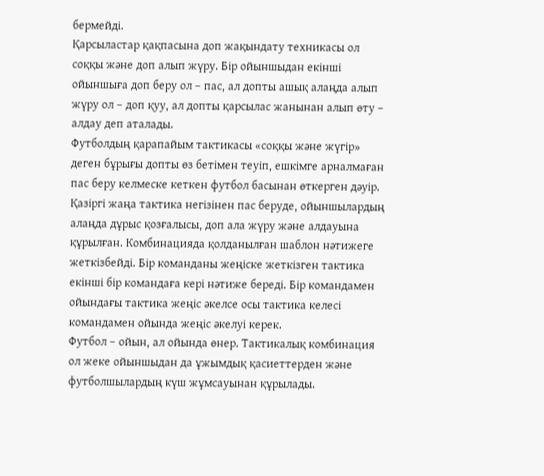бермейді.
Қарсыластар қақпасына доп жақындату техникасы ол соққы және доп алып жүру. Бір ойыншыдан екінші ойыншыға доп беру ол – пас, ал допты ашық алаңда алып жүру ол – доп қуу, ал допты қарсылас жанынан алып өту – алдау деп аталады.
Футболдың қарапайым тактикасы «соққы және жүгір» деген бұрығы допты өз бетімен теуіп, ешкімге арналмаған пас беру келмеске кеткен футбол басынан өткерген дәуір.
Қазіргі жаңа тактика негізінен пас беруде, ойыншылардың алаңда дұрыс қозғалысы, доп ала жүру және алдауына құрылған. Комбинацияда қолданылған шаблон нәтижеге жеткізбейді. Бір команданы жеңіске жеткізген тактика екінші бір командаға кері нәтиже береді. Бір командамен ойындағы тактика жеңіс әкелсе осы тактика келесі командамен ойында жеңіс әкелуі керек.
Футбол – ойын, ал ойында өнер. Тактикалық комбинация ол жеке ойыншыдан да ұжымдық қасиеттерден және футболшылардың күш жұмсауынан құрылады.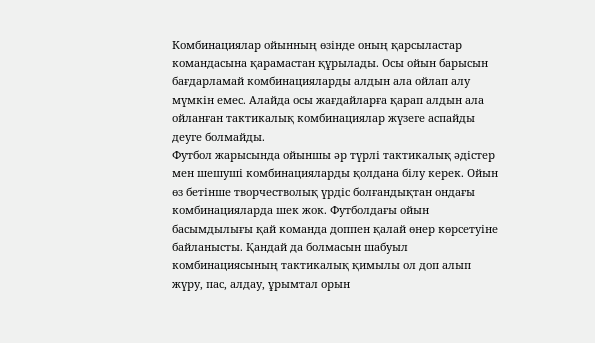Комбинациялар ойынның өзінде оның қарсыластар командасына қарамастан құрылады. Осы ойын барысын бағдарламай комбинацияларды алдын ала ойлап алу мүмкін емес. Алайда осы жағдайларға қарап алдын ала ойланған тактикалық комбинациялар жүзеге аспайды деуге болмайды.
Футбол жарысында ойыншы әр түрлі тактикалық әдістер мен шешуші комбинацияларды қолдана білу керек. Ойын өз бетінше творчестволық үрдіс болғандықтан ондағы комбинацияларда шек жок. Футболдағы ойын басымдылығы қай команда доппен қалай өнер көрсетуіне байланысты. Қандай да болмасын шабуыл комбинациясының тактикалық қимылы ол доп алып жүру, пас, алдау, ұрымтал орын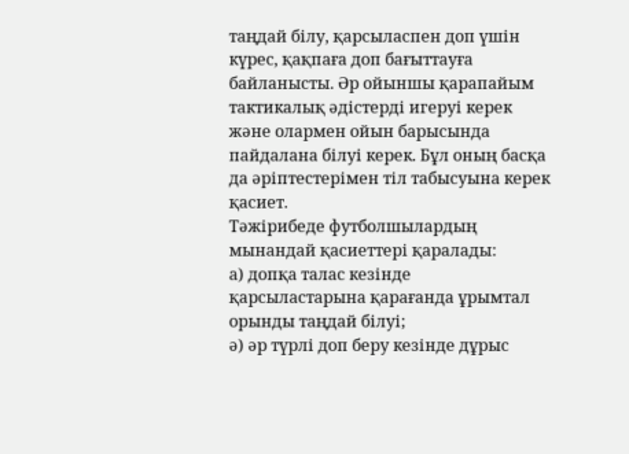таңдай білу, қарсыласпен доп үшін күрес, қақпаға доп бағыттауға байланысты. Әр ойыншы қарапайым тактикалық әдістерді игеруі керек және олармен ойын барысында пайдалана білуі керек. Бұл оның басқа да әріптестерімен тіл табысуына керек қасиет.
Тәжірибеде футболшылардың мынандай қасиеттері қаралады:
а) допқа талас кезінде қарсыластарына қарағанда ұрымтал орынды таңдай білуі;
ә) әр түрлі доп беру кезінде дұрыс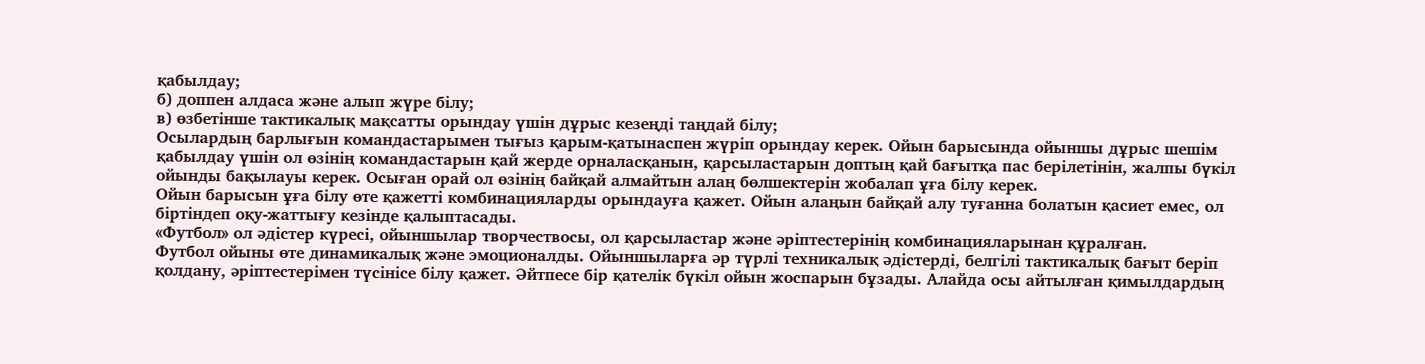қабылдау;
б) доппен алдаса және алып жүре білу;
в) өзбетінше тактикалық мақсатты орындау үшін дұрыс кезеңді таңдай білу;
Осылардың барлығын командастарымен тығыз қарым-қатынаспен жүріп орындау керек. Ойын барысында ойыншы дұрыс шешім қабылдау үшін ол өзінің командастарын қай жерде орналасқанын, қарсыластарын доптың қай бағытқа пас берілетінін, жалпы бүкіл ойынды бақылауы керек. Осыған орай ол өзінің байқай алмайтын алаң бөлшектерін жобалап ұға білу керек.
Ойын барысын ұға білу өте қажетті комбинацияларды орындауға қажет. Ойын алаңын байқай алу туғанна болатын қасиет емес, ол біртіндеп оқу-жаттығу кезінде қалыптасады.
«Футбол» ол әдістер күресі, ойыншылар творчествосы, ол қарсыластар және әріптестерінің комбинацияларынан құралған.
Футбол ойыны өте динамикалық және эмоционалды. Ойыншыларға әр түрлі техникалық әдістерді, белгілі тактикалық бағыт беріп қолдану, әріптестерімен түсінісе білу қажет. Әйтпесе бір қателік бүкіл ойын жоспарын бұзады. Алайда осы айтылған қимылдардың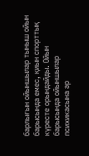барлығын ойыншылар тыныш ойын барысында емес, қиын спорттық күресте орындайды. Ойын барысында ойыншылар психикасына әр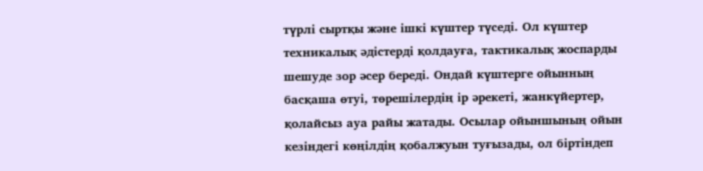түрлі сыртқы және ішкі күштер түседі. Ол күштер техникалық әдістерді қолдауға, тактикалық жоспарды шешуде зор әсер береді. Ондай күштерге ойынның басқаша өтуі, төрешілердің ір әрекеті, жанкүйертер, қолайсыз ауа райы жатады. Осылар ойыншының ойын кезіндегі көңілдің қобалжуын туғызады, ол біртіндеп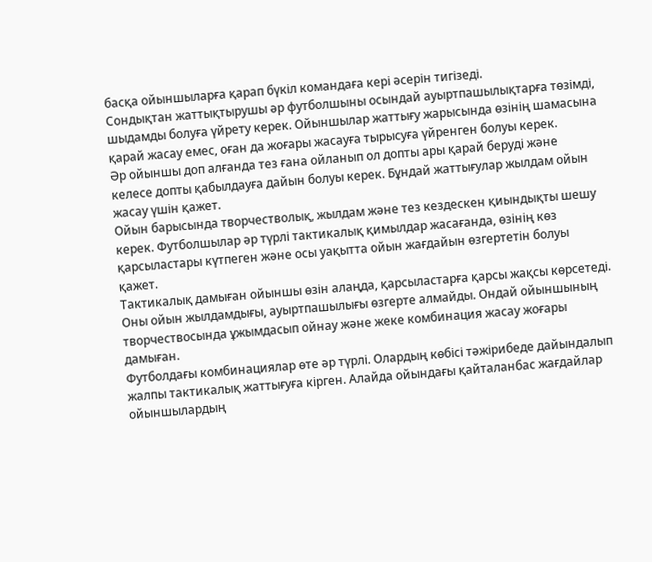басқа ойыншыларға қарап бүкіл командаға кері әсерін тигізеді.
Сондықтан жаттықтырушы әр футболшыны осындай ауыртпашылықтарға төзімді, шыдамды болуға үйрету керек. Ойыншылар жаттығу жарысында өзінің шамасына қарай жасау емес, оған да жоғары жасауға тырысуға үйренген болуы керек.
Әр ойыншы доп алғанда тез ғана ойланып ол допты ары қарай беруді және келесе допты қабылдауға дайын болуы керек. Бұндай жаттығулар жылдам ойын жасау үшін қажет.
Ойын барысында творчестволық, жылдам және тез кездескен қиындықты шешу керек. Футболшылар әр түрлі тактикалық қимылдар жасағанда, өзінің көз қарсыластары күтпеген және осы уақытта ойын жағдайын өзгертетін болуы қажет.
Тактикалық дамыған ойыншы өзін алаңда, қарсыластарға қарсы жақсы көрсетеді. Оны ойын жылдамдығы, ауыртпашылығы өзгерте алмайды. Ондай ойыншының творчествосында ұжымдасып ойнау және жеке комбинация жасау жоғары дамыған.
Футболдағы комбинациялар өте әр түрлі. Олардың көбісі тәжірибеде дайындалып жалпы тактикалық жаттығуға кірген. Алайда ойындағы қайталанбас жағдайлар ойыншылардың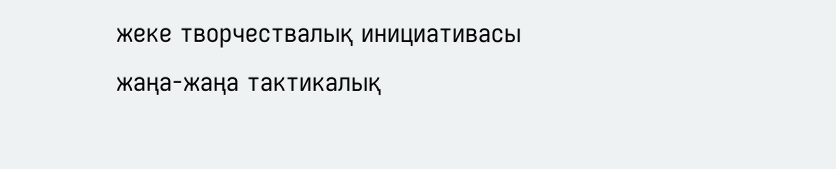жеке творчествалық инициативасы жаңа-жаңа тактикалық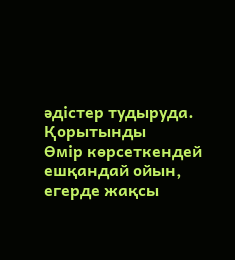әдістер тудыруда.
Қорытынды
Өмір көрсеткендей ешқандай ойын, егерде жақсы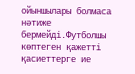ойыншылары болмаса нәтиже бермейді.Футболшы көптеген қажетті қасиеттерге ие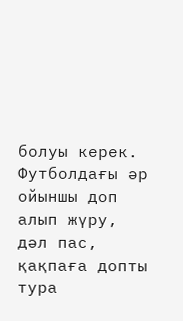болуы керек. Футболдағы әр ойыншы доп алып жүру, дәл пас, қақпаға допты тура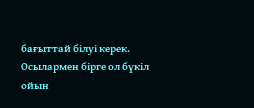бағыттай білуі керек. Осылармен бірге ол бүкіл ойын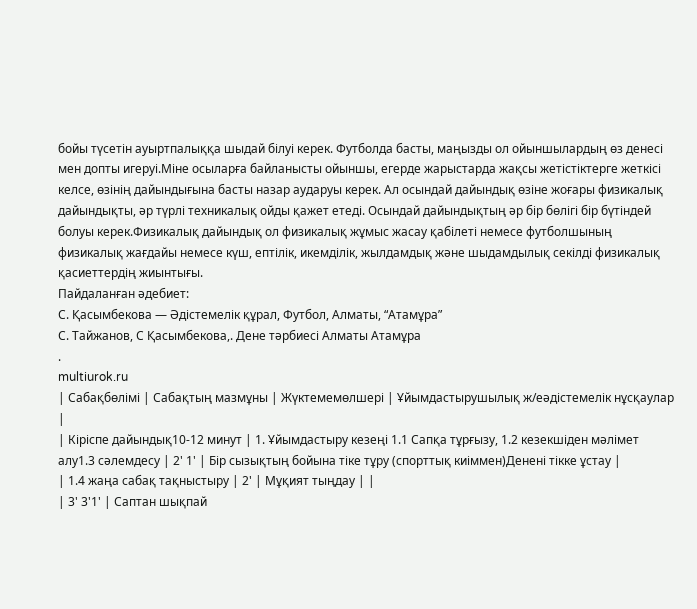бойы түсетін ауыртпалыққа шыдай білуі керек. Футболда басты, маңызды ол ойыншылардың өз денесі мен допты игеруі.Міне осыларға байланысты ойыншы, егерде жарыстарда жақсы жетістіктерге жеткісі келсе, өзінің дайындығына басты назар аударуы керек. Ал осындай дайындық өзіне жоғары физикалық дайындықты, әр түрлі техникалық ойды қажет етеді. Осындай дайындықтың әр бір бөлігі бір бүтіндей болуы керек.Физикалық дайындық ол физикалық жұмыс жасау қабілеті немесе футболшының физикалық жағдайы немесе күш, ептілік, икемділік, жылдамдық және шыдамдылық секілді физикалық қасиеттердің жиынтығы.
Пайдаланған әдебиет:
С. Қасымбекова — Әдістемелік құрал, Футбол, Алматы, “Атамұра”
С. Тайжанов, С Қасымбекова,. Дене тәрбиесі Алматы Атамұра
.
multiurok.ru
| Сабақбөлімі | Сабақтың мазмұны | Жүктемемөлшері | Ұйымдастырушылық ж/еәдістемелік нұсқаулар |
| Кіріспе дайындық10-12 минут | 1. Ұйымдастыру кезеңі 1.1 Сапқа тұрғызу, 1.2 кезекшіден мәлімет алу1.3 сәлемдесу | 2' 1' | Бір сызықтың бойына тіке тұру (спорттық киіммен)Денені тікке ұстау |
| 1.4 жаңа сабақ тақныстыру | 2' | Мұқият тыңдау | |
| 3' 3'1' | Саптан шықпай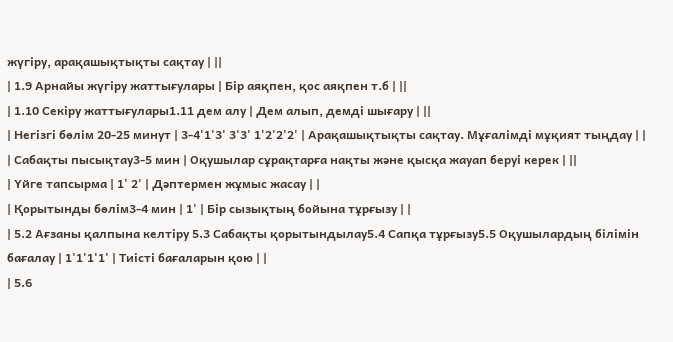жүгіру, арақашықтықты сақтау | ||
| 1.9 Арнайы жүгіру жаттығулары | Бір аяқпен, қос аяқпен т.б | ||
| 1.10 Секіру жаттығулары1.11 дем алу | Дем алып, демді шығару | ||
| Негізгі бөлім 20-25 минут | 3-4'1'3' 3'3' 1'2'2'2' | Арақашықтықты сақтау. Мұғалімді мұқият тыңдау | |
| Сабақты пысықтау3-5 мин | Оқушылар сұрақтарға нақты және қысқа жауап беруі керек | ||
| Үйге тапсырма | 1' 2' | Дәптермен жұмыс жасау | |
| Қорытынды бөлім3-4 мин | 1' | Бір сызықтың бойына тұрғызу | |
| 5.2 Ағзаны қалпына келтіру 5.3 Сабақты қорытындылау5.4 Сапқа тұрғызу5.5 Оқушылардың білімін бағалау | 1'1'1'1' | Тиісті бағаларын қою | |
| 5.6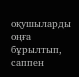оқушыларды оңға бұрылтып, саппен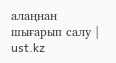алаңнан шығарып салу |
ust.kz